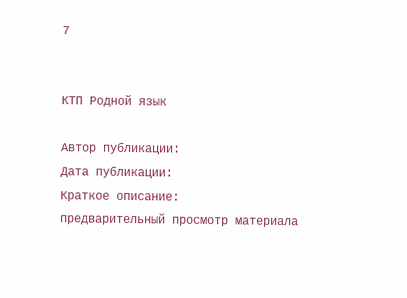7


КТП Родной язык

Автор публикации:
Дата публикации:
Краткое описание:
предварительный просмотр материала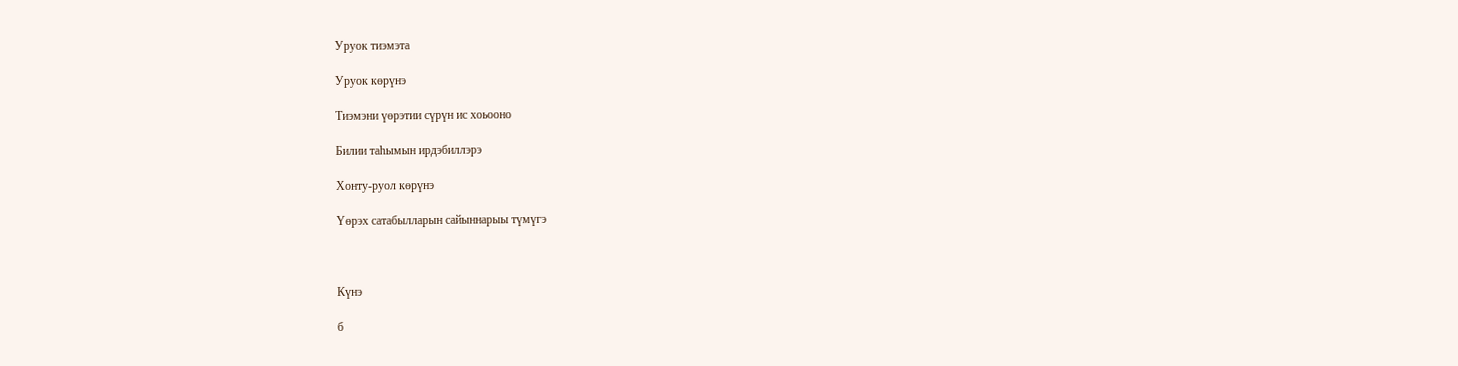Уруок тиэмэта

Уруок көрүнэ

Тиэмэни үөрэтии сүрүн ис хоьооно

Билии таһымын ирдэбиллэрэ

Хонту-руол көрүнэ

Үөрэх сатабылларын сайыннарыы түмүгэ



Күнэ

б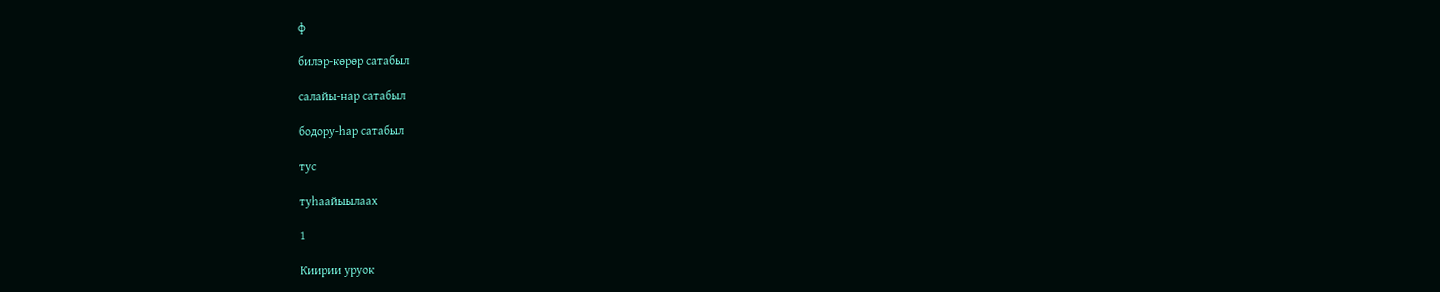ф

билэр-көрөр сатабыл

салайы-нар сатабыл

бодору-һар сатабыл

тус

туһаайыылаах

1

Киирии уруок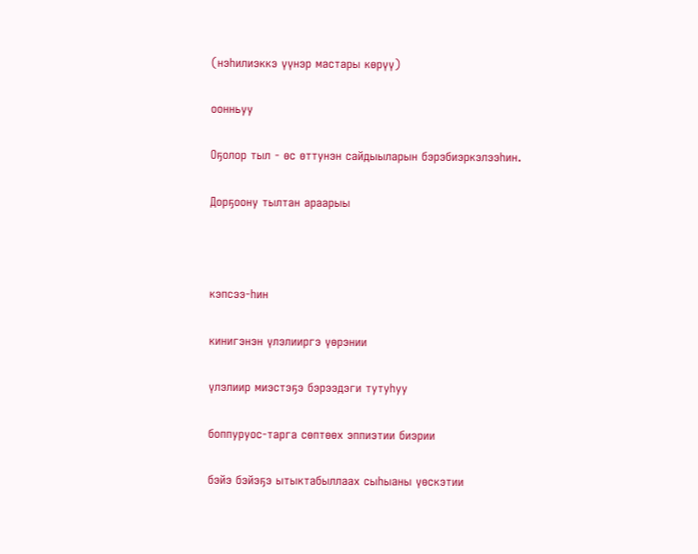(нэһилиэккэ үүнэр мастары көрүү)

оонньуу

Оҕолор тыл - өс өттунэн сайдыыларын бэрэбиэркэлээһин.

Дорҕоону тылтан араарыы



кэпсээ-һин

кинигэнэн үлэлииргэ үөрэнии

үлэлиир миэстэҕэ бэрээдэги тутуһуу

боппуруос-тарга сөптөөх эппиэтии биэрии

бэйэ бэйэҕэ ытыктабыллаах сыһыаны үөскэтии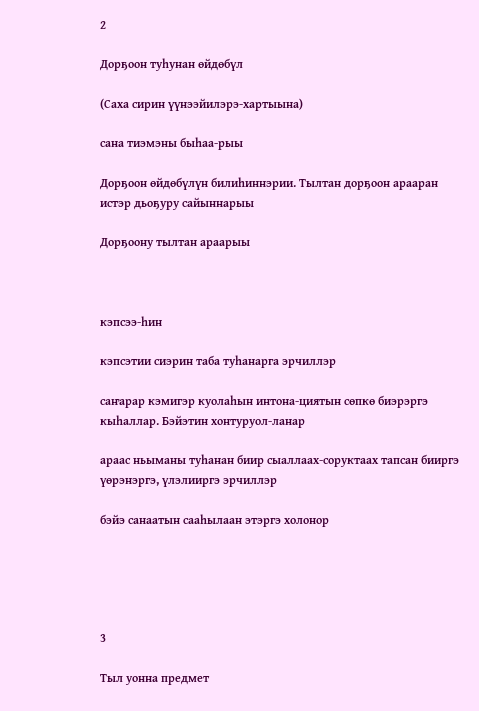2

Дорҕоон туһунан өйдөбүл

(Саха сирин үүнээйилэрэ-хартыына)

сана тиэмэны быһаа-рыы

Дорҕоон өйдөбүлүн билиһиннэрии. Тылтан дорҕоон арааран истэр дьоҕуру сайыннарыы

Дорҕоону тылтан араарыы



кэпсээ-һин

кэпсэтии сиэрин таба туһанарга эрчиллэр

саҥарар кэмигэр куолаһын интона-циятын сөпкө биэрэргэ кыһаллар. Бэйэтин хонтуруол-ланар

араас ньыманы туһанан биир сыаллаах-соруктаах тапсан бииргэ үөрэнэргэ, үлэлииргэ эрчиллэр

бэйэ санаатын сааһылаан этэргэ холонор





3

Тыл уонна предмет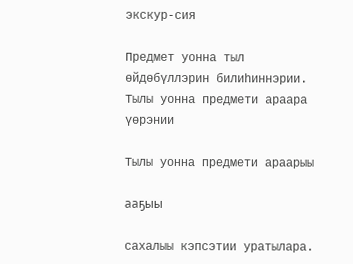экскур-сия

Предмет уонна тыл өйдөбүллэрин билиһиннэрии. Тылы уонна предмети араара үөрэнии

Тылы уонна предмети араарыы

ааҕыы

сахалыы кэпсэтии уратылара.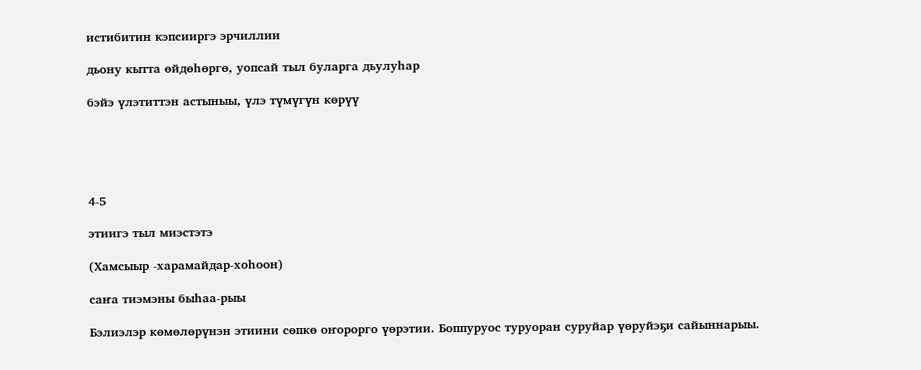истибитин кэпсииргэ эрчиллии

дьону кытта өйдөһөргө, уопсай тыл буларга дьулуһар

бэйэ үлэтиттэн астыныы, үлэ түмүгүн көрүү





4-5

этиигэ тыл миэстэтэ

(Хамсыыр -харамайдар-хоһоон)

саҥа тиэмэны быһаа-рыы

Бэлиэлэр көмөлөрүнэн этиини сөпкө оҥорорго үөрэтии. Боппуруос туруоран суруйар үөруйэҕи сайыннарыы.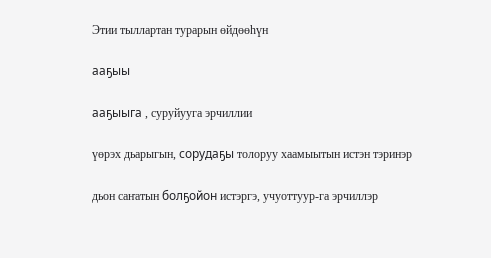Этии тыллартан турарын өйдөөһүн

ааҕыы

ааҕыыга , суруйууга эрчиллии

үөрэх дьарыгын, сорудаҕы толоруу хаамыытын истэн тэринэр

дьон саҥатын болҕойон истэргэ, учуоттуур-га эрчиллэр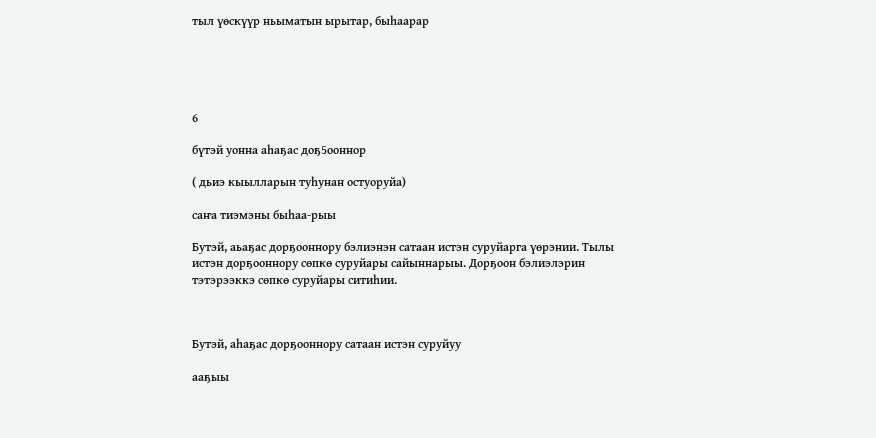тыл үөскүүр ньыматын ырытар, быһаарар





6

бүтэй уонна аһаҕас доҕ5ооннор

( дьиэ кыылларын туһунан остуоруйа)

саҥа тиэмэны быһаа-рыы

Бутэй, аьаҕас дорҕооннору бэлиэнэн сатаан истэн суруйарга үөрэнии. Тылы истэн дорҕооннору сөпкө суруйары сайыннарыы. Дорҕоон бэлиэлэрин тэтэрээккэ сөпкө суруйары ситиһии.



Бутэй, аһаҕас дорҕооннору сатаан истэн суруйуу

ааҕыы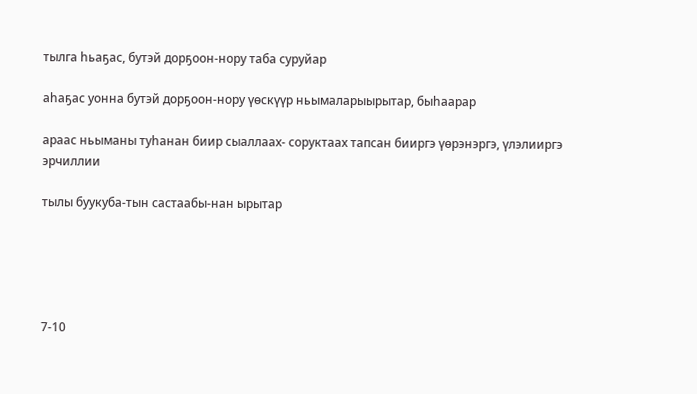тылга һьаҕас, бутэй дорҕоон-нору таба суруйар

аһаҕас уонна бутэй дорҕоон-нору үөскүүр ньымаларыырытар, быһаарар

араас ньыманы туһанан биир сыаллаах- соруктаах тапсан бииргэ үөрэнэргэ, үлэлииргэ эрчиллии

тылы буукуба-тын састаабы-нан ырытар





7-10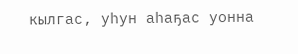кылгас, уһун аһаҕас уонна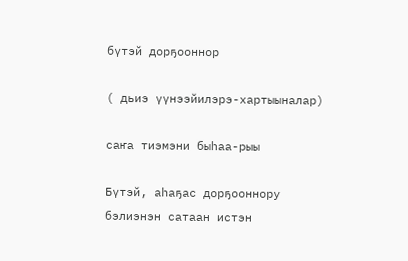бүтэй дорҕооннор

( дьиэ үүнээйилэрэ-хартыыналар)

саҥа тиэмэни быһаа-рыы

Бүтэй, аһаҕас дорҕооннору бэлиэнэн сатаан истэн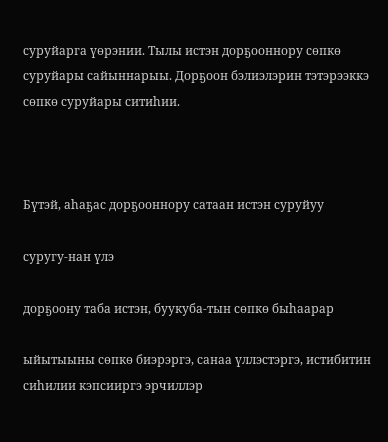суруйарга үөрэнии. Тылы истэн дорҕооннору сөпкө суруйары сайыннарыы. Дорҕоон бэлиэлэрин тэтэрээккэ сөпкө суруйары ситиһии.



Бүтэй, аһаҕас дорҕооннору сатаан истэн суруйуу

суругу-нан үлэ

дорҕоону таба истэн, буукуба-тын сөпкө быһаарар

ыйытыыны сөпкө биэрэргэ, санаа үллэстэргэ, истибитин сиһилии кэпсииргэ эрчиллэр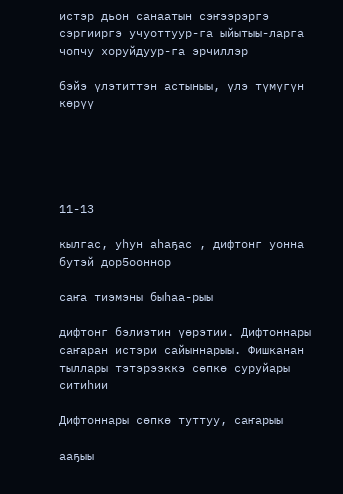истэр дьон санаатын сэҥээрэргэ сэргииргэ учуоттуур-га ыйытыы-ларга чопчу хоруйдуур-га эрчиллэр

бэйэ үлэтиттэн астыныы, үлэ түмүгүн көрүү





11-13

кылгас, уһун аһаҕас , дифтонг уонна бутэй дор5ооннор

саҥа тиэмэны быһаа-рыы

дифтонг бэлиэтин үөрэтии. Дифтоннары саҥаран истэри сайыннарыы. Фишканан тыллары тэтэрээккэ сөпкө суруйары ситиһии

Дифтоннары сөпкө туттуу, саҥарыы

ааҕыы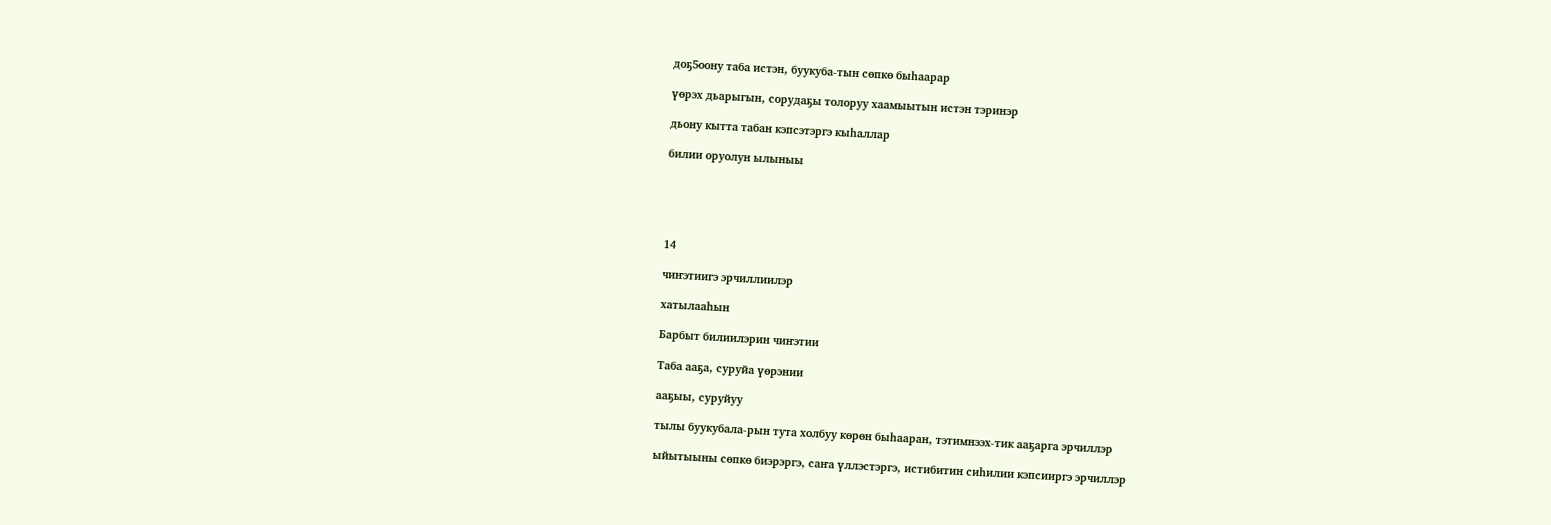доҕ5оону таба истэн, буукуба-тын сөпкө быһаарар

үөрэх дьарыгын, сорудаҕы толоруу хаамыытын истэн тэринэр

дьону кытта табан кэпсэтэргэ кыһаллар

билии оруолун ылыныы





14

чиҥэтиигэ эрчиллиилэр

хатылааһын

Барбыт билиилэрин чиҥэтии

Таба ааҕа, суруйа үөрэнии

ааҕыы, суруйуу

тылы буукубала-рын тута холбуу көрөн быһааран, тэтимнээх-тик ааҕарга эрчиллэр

ыйытыыны сөпкө биэрэргэ, саҥа үллэстэргэ, истибитин сиһилии кэпсииргэ эрчиллэр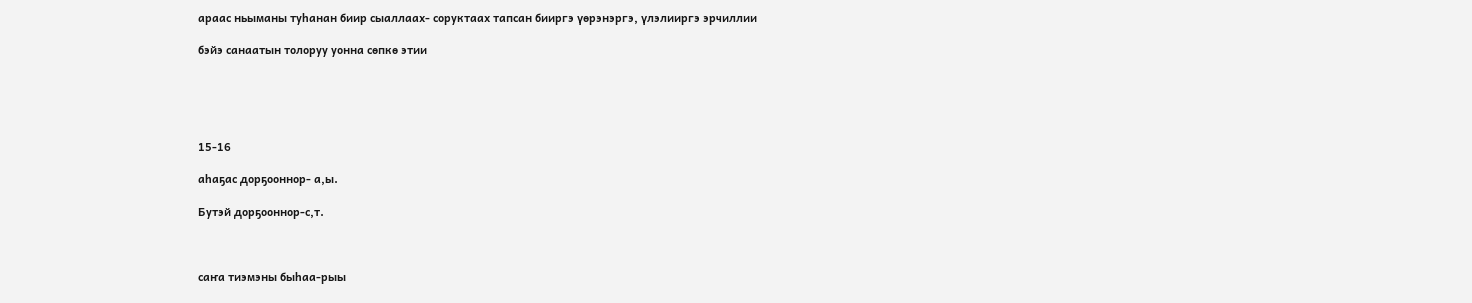араас ньыманы туһанан биир сыаллаах- соруктаах тапсан бииргэ үөрэнэргэ, үлэлииргэ эрчиллии

бэйэ санаатын толоруу уонна сөпкө этии





15-16

аһаҕас дорҕооннор- а,ы.

Бутэй дорҕооннор-с,т.



саҥа тиэмэны быһаа-рыы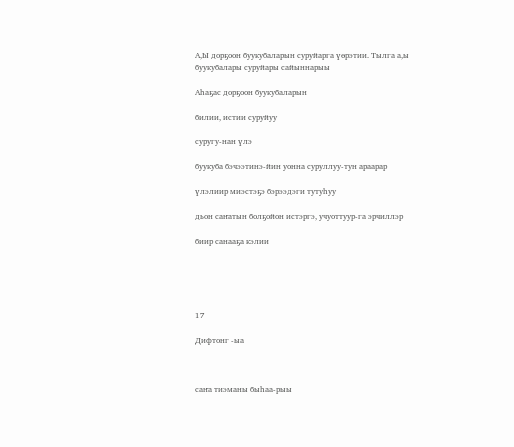А,Ы дорҕоон буукубаларын суруйарга үөрэтии. Тылга а,ы буукубалары суруйары сайыннарыы

Аһаҕас дорҕоон буукубаларын

билии, истии суруйуу

суругу-нан үлэ

буукуба бэчээтинэ-йин уонна суруллуу-тун араарар

үлэлиир миэстэҕэ бэрээдэги тутуһуу

дьон саҥатын болҕойон истэргэ, учуоттуур-га эрчиллэр

биир санааҕа кэлии





17

Дифтонг -ыа



саҥа тиэманы быһаа-рыы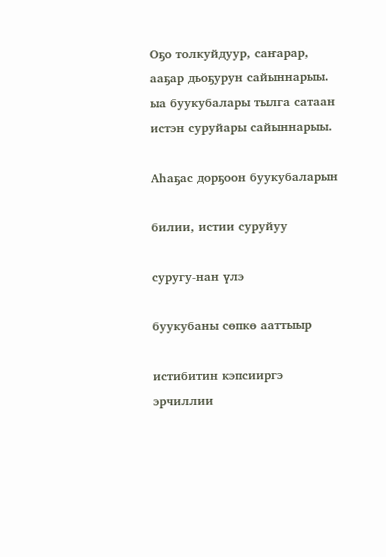Оҕо толкуйдуур, саҥарар, ааҕар дьоҕурун сайыннарыы. ыа буукубалары тылга сатаан истэн суруйары сайыннарыы.

Аһаҕас дорҕоон буукубаларын

билии, истии суруйуу

суругу-нан үлэ

буукубаны сөпкө ааттыыр

истибитин кэпсииргэ эрчиллии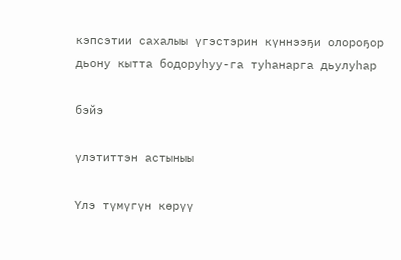кэпсэтии сахалыы үгэстэрин күннээҕи олороҕор дьону кытта бодоруһуу-га туһанарга дьулуһар

бэйэ

үлэтиттэн астыныы

Үлэ түмүгүн көрүү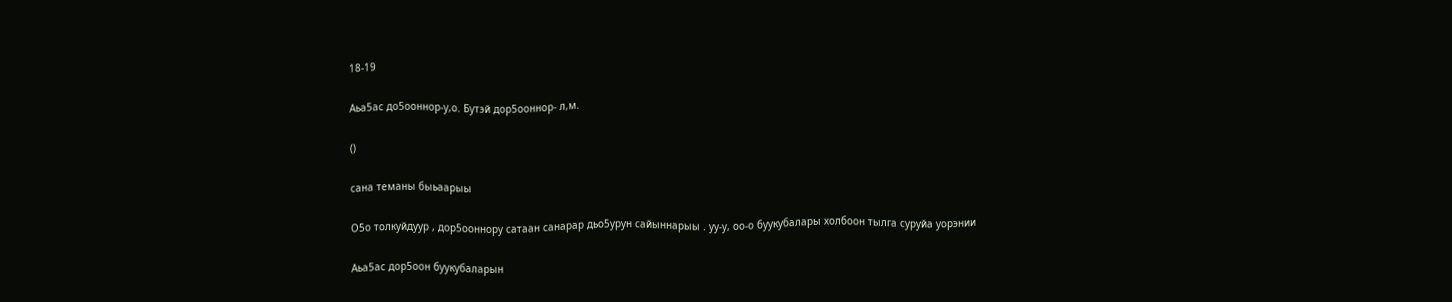18-19

Аьа5ас до5ооннор-у,о. Бутэй дор5ооннор- л,м.

()

сана теманы быьаарыы

О5о толкуйдуур , дор5ооннору сатаан санарар дьо5урун сайыннарыы . уу-у, оо-о буукубалары холбоон тылга суруйа уорэнии

Аьа5ас дор5оон буукубаларын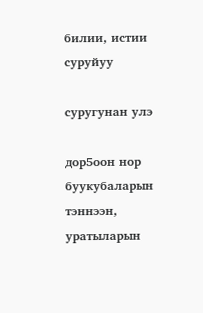билии, истии суруйуу

суругунан улэ

дор5оон нор буукубаларын тэннээн, уратыларын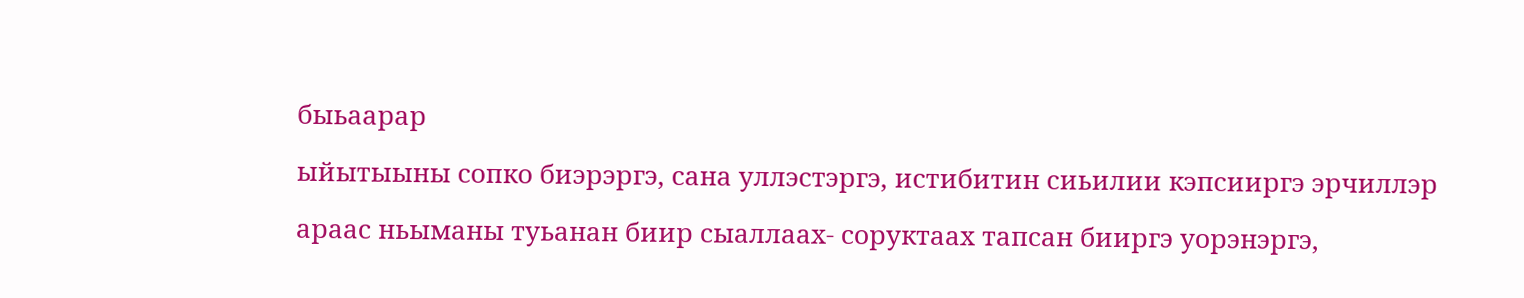быьаарар

ыйытыыны сопко биэрэргэ, сана уллэстэргэ, истибитин сиьилии кэпсииргэ эрчиллэр

араас ньыманы туьанан биир сыаллаах- соруктаах тапсан бииргэ уорэнэргэ,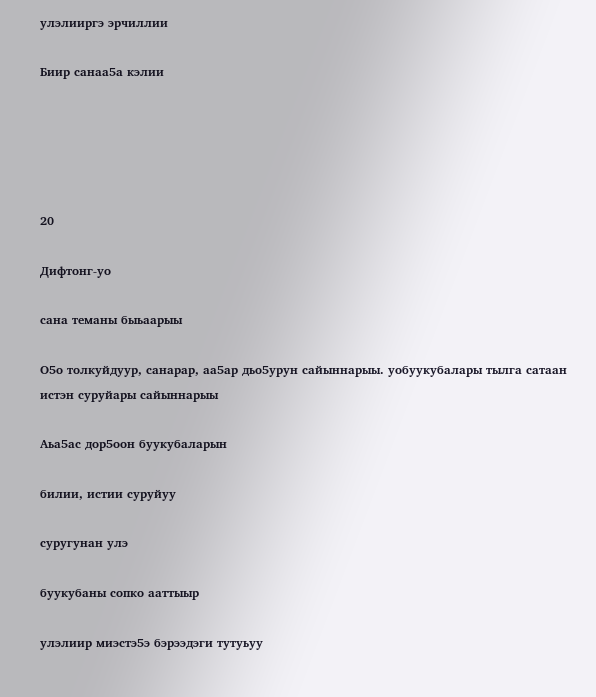улэлииргэ эрчиллии

Биир санаа5а кэлии





20

Дифтонг-уо

сана теманы быьаарыы

О5о толкуйдуур, санарар, аа5ар дьо5урун сайыннарыы. уобуукубалары тылга сатаан истэн суруйары сайыннарыы

Аьа5ас дор5оон буукубаларын

билии, истии суруйуу

суругунан улэ

буукубаны сопко ааттыыр

улэлиир миэстэ5э бэрээдэги тутуьуу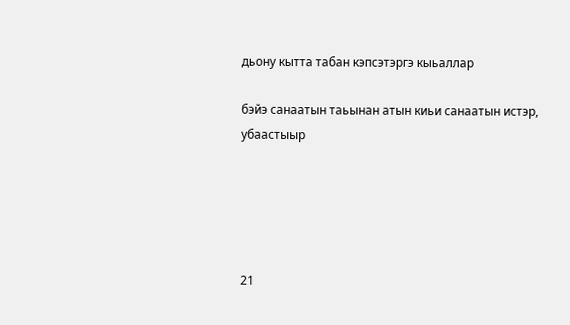дьону кытта табан кэпсэтэргэ кыьаллар

бэйэ санаатын таьынан атын киьи санаатын истэр, убаастыыр





21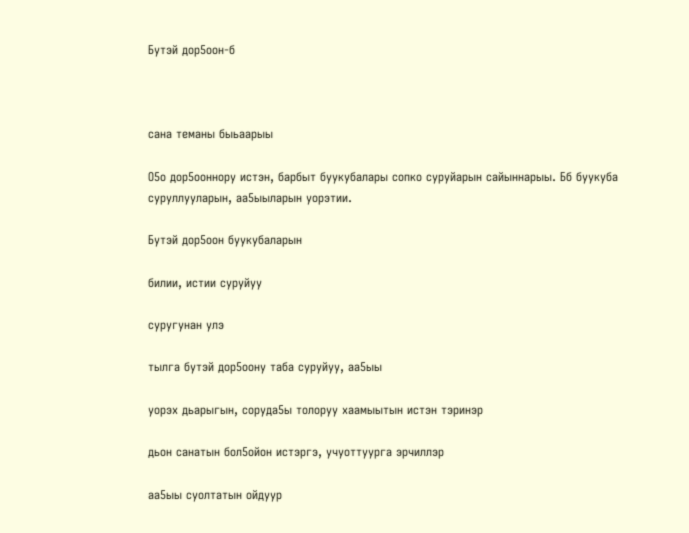Бутэй дор5оон-б



сана теманы быьаарыы

О5о дор5ооннору истэн, барбыт буукубалары сопко суруйарын сайыннарыы. Бб буукуба суруллууларын, аа5ыыларын уорэтии.

Бутэй дор5оон буукубаларын

билии, истии суруйуу

суругунан улэ

тылга бутэй дор5оону таба суруйуу, аа5ыы

уорэх дьарыгын, соруда5ы толоруу хаамыытын истэн тэринэр

дьон санатын бол5ойон истэргэ, учуоттуурга эрчиллэр

аа5ыы суолтатын ойдуур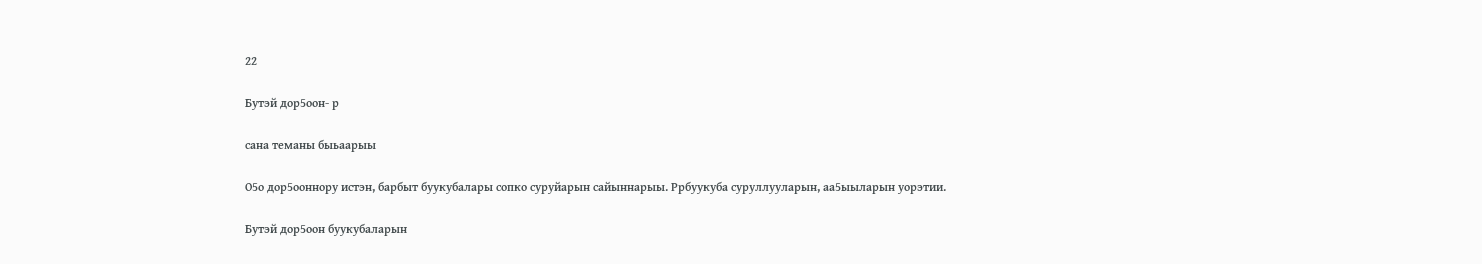22

Бутэй дор5оон- р

сана теманы быьаарыы

О5о дор5ооннору истэн, барбыт буукубалары сопко суруйарын сайыннарыы. Ррбуукуба суруллууларын, аа5ыыларын уорэтии.

Бутэй дор5оон буукубаларын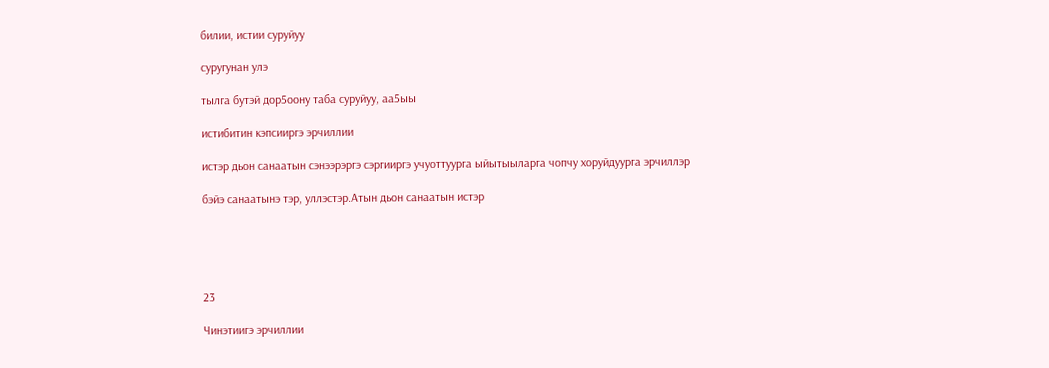билии, истии суруйуу

суругунан улэ

тылга бутэй дор5оону таба суруйуу, аа5ыы

истибитин кэпсииргэ эрчиллии

истэр дьон санаатын сэнээрэргэ сэргииргэ учуоттуурга ыйытыыларга чопчу хоруйдуурга эрчиллэр

бэйэ санаатынэ тэр, уллэстэр.Атын дьон санаатын истэр





23

Чинэтиигэ эрчиллии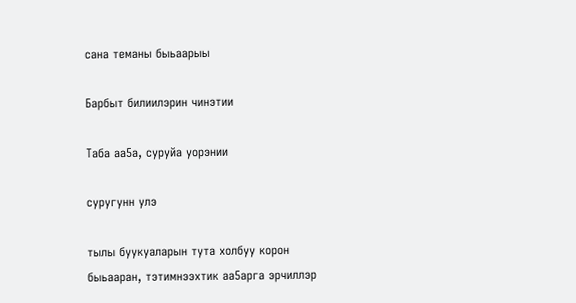сана теманы быьаарыы

Барбыт билиилэрин чинэтии

Таба аа5а, суруйа уорэнии

суругунн улэ

тылы буукуаларын тута холбуу корон быьааран, тэтимнээхтик аа5арга эрчиллэр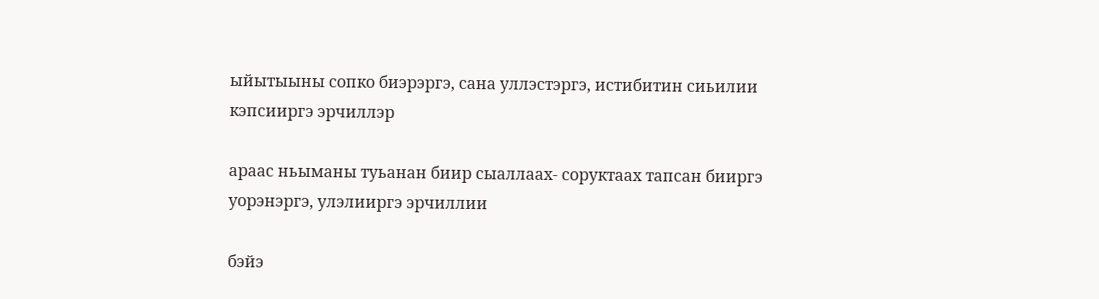ыйытыыны сопко биэрэргэ, сана уллэстэргэ, истибитин сиьилии кэпсииргэ эрчиллэр

араас ньыманы туьанан биир сыаллаах- соруктаах тапсан бииргэ уорэнэргэ, улэлииргэ эрчиллии

бэйэ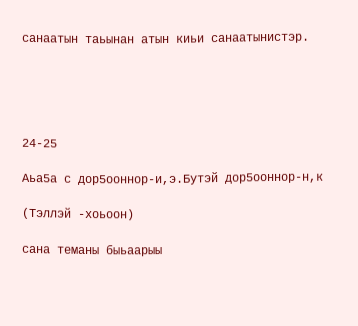санаатын таьынан атын киьи санаатынистэр.





24-25

Аьа5а с дор5ооннор-и,э.Бутэй дор5ооннор-н,к

(Тэллэй -хоьоон)

сана теманы быьаарыы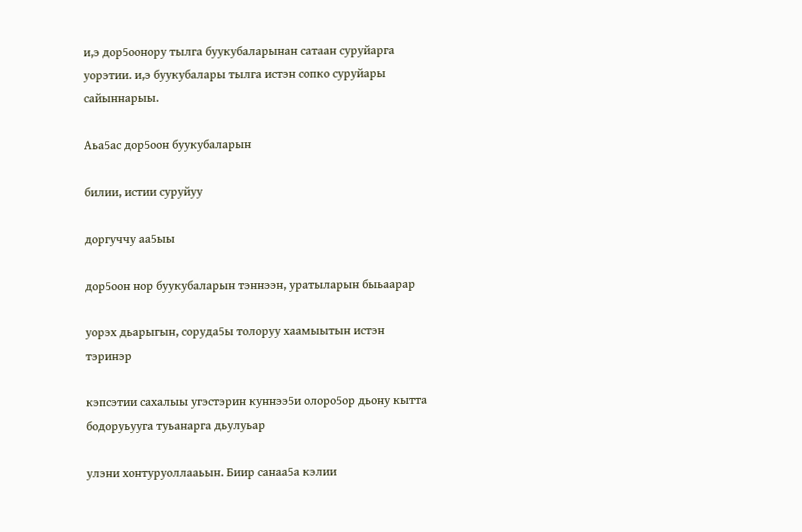и,э дор5оонору тылга буукубаларынан сатаан суруйарга уорэтии. и,э буукубалары тылга истэн сопко суруйары сайыннарыы.

Аьа5ас дор5оон буукубаларын

билии, истии суруйуу

доргуччу аа5ыы

дор5оон нор буукубаларын тэннээн, уратыларын быьаарар

уорэх дьарыгын, соруда5ы толоруу хаамыытын истэн тэринэр

кэпсэтии сахалыы угэстэрин куннээ5и олоро5ор дьону кытта бодоруьууга туьанарга дьулуьар

улэни хонтуруоллааьын. Биир санаа5а кэлии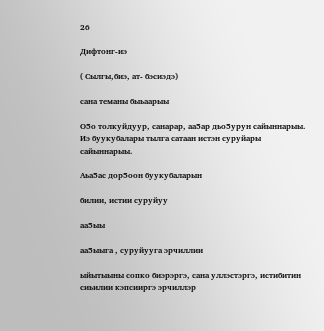26

Дифтонг-иэ

( Сылгы,биэ, ат- бэсиэдэ)

сана теманы быьаарыы

О5о толкуйдуур, санарар, аа5ар дьо5урун сайыннарыы. Иэ буукубалары тылга сатаан истэн суруйары сайыннарыы.

Аьа5ас дор5оон буукубаларын

билии, истии суруйуу

аа5ыы

аа5ыыга , суруйууга эрчиллии

ыйытыыны сопко биэрэргэ, сана уллэстэргэ, истибитин сиьилии кэпсииргэ эрчиллэр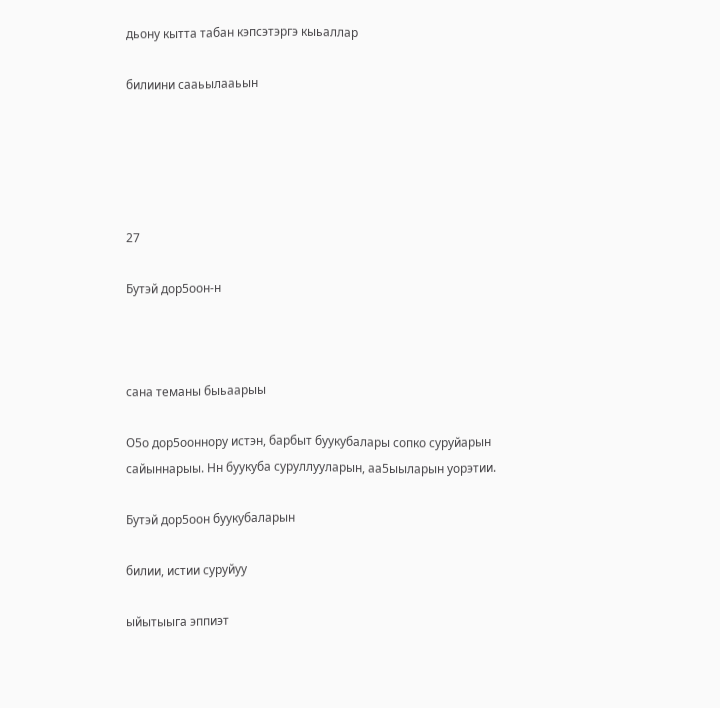дьону кытта табан кэпсэтэргэ кыьаллар

билиини сааьылааьын





27

Бутэй дор5оон-н



сана теманы быьаарыы

О5о дор5ооннору истэн, барбыт буукубалары сопко суруйарын сайыннарыы. Нн буукуба суруллууларын, аа5ыыларын уорэтии.

Бутэй дор5оон буукубаларын

билии, истии суруйуу

ыйытыыга эппиэт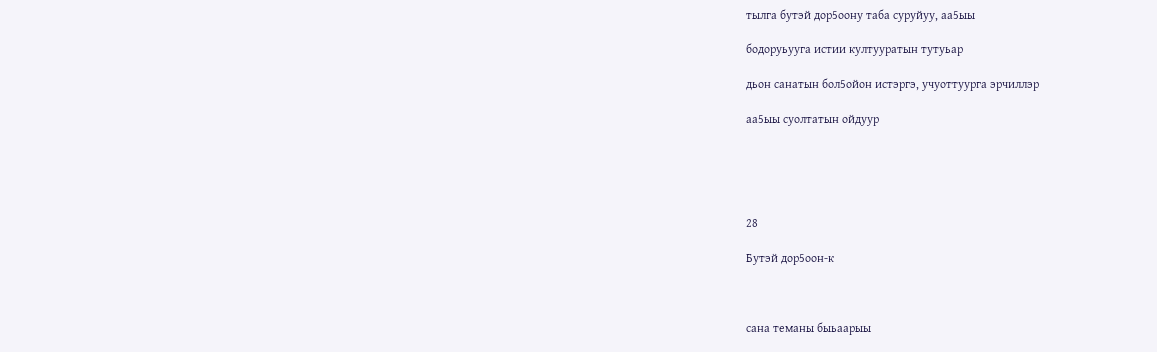тылга бутэй дор5оону таба суруйуу, аа5ыы

бодоруьууга истии култууратын тутуьар

дьон санатын бол5ойон истэргэ, учуоттуурга эрчиллэр

аа5ыы суолтатын ойдуур





28

Бутэй дор5оон-к



сана теманы быьаарыы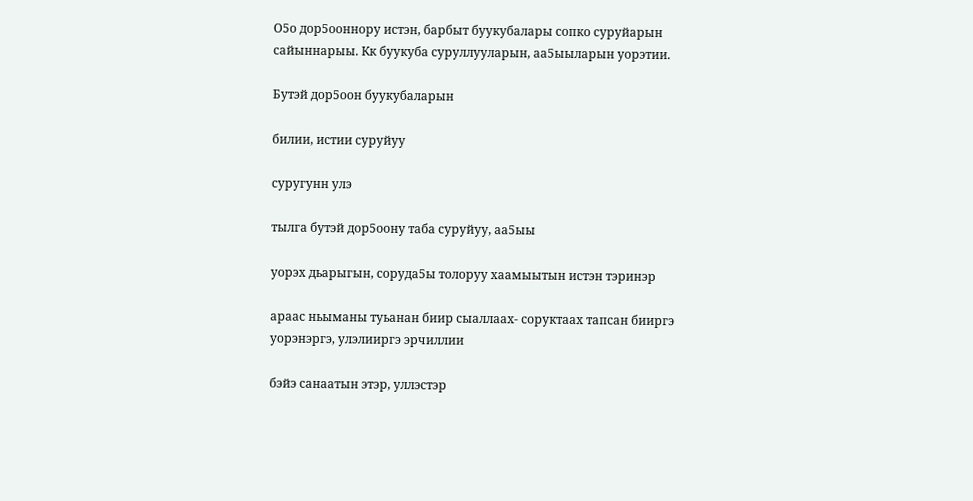О5о дор5ооннору истэн, барбыт буукубалары сопко суруйарын сайыннарыы. Кк буукуба суруллууларын, аа5ыыларын уорэтии.

Бутэй дор5оон буукубаларын

билии, истии суруйуу

суругунн улэ

тылга бутэй дор5оону таба суруйуу, аа5ыы

уорэх дьарыгын, соруда5ы толоруу хаамыытын истэн тэринэр

араас ньыманы туьанан биир сыаллаах- соруктаах тапсан бииргэ уорэнэргэ, улэлииргэ эрчиллии

бэйэ санаатын этэр, уллэстэр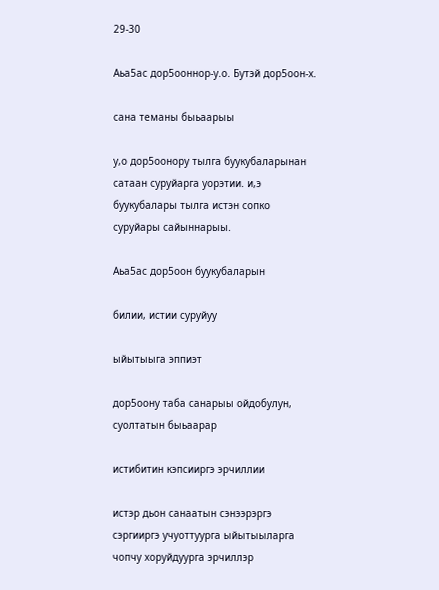29-30

Аьа5ас дор5ооннор-у.о. Бутэй дор5оон-х.

сана теманы быьаарыы

у,о дор5оонору тылга буукубаларынан сатаан суруйарга уорэтии. и,э буукубалары тылга истэн сопко суруйары сайыннарыы.

Аьа5ас дор5оон буукубаларын

билии, истии суруйуу

ыйытыыга эппиэт

дор5оону таба санарыы ойдобулун, суолтатын быьаарар

истибитин кэпсииргэ эрчиллии

истэр дьон санаатын сэнээрэргэ сэргииргэ учуоттуурга ыйытыыларга чопчу хоруйдуурга эрчиллэр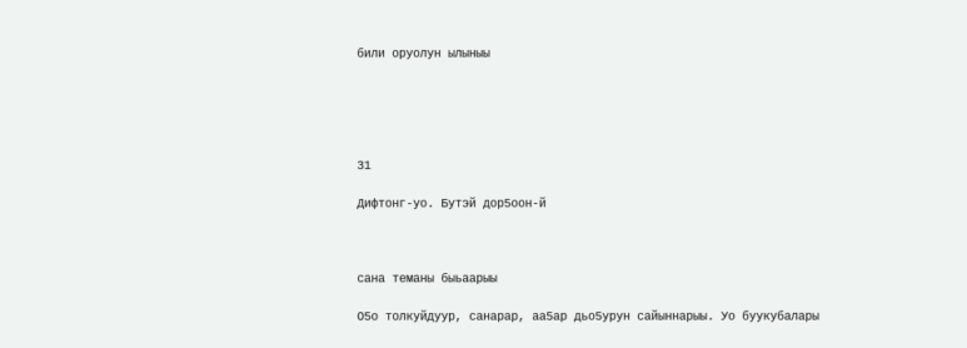били оруолун ылыныы





31

Дифтонг-уо. Бутэй дор5оон-й



сана теманы быьаарыы

О5о толкуйдуур, санарар, аа5ар дьо5урун сайыннарыы. Уо буукубалары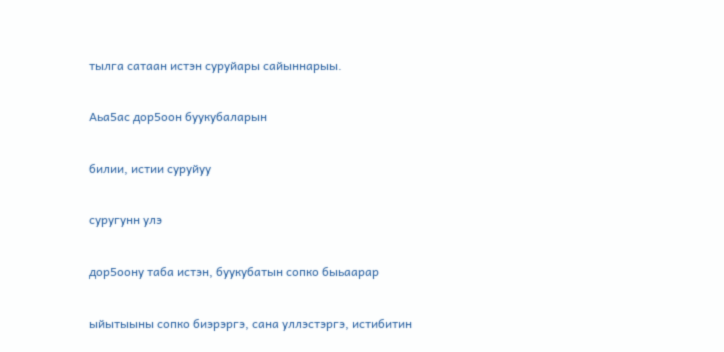тылга сатаан истэн суруйары сайыннарыы.

Аьа5ас дор5оон буукубаларын

билии, истии суруйуу

суругунн улэ

дор5оону таба истэн, буукубатын сопко быьаарар

ыйытыыны сопко биэрэргэ, сана уллэстэргэ, истибитин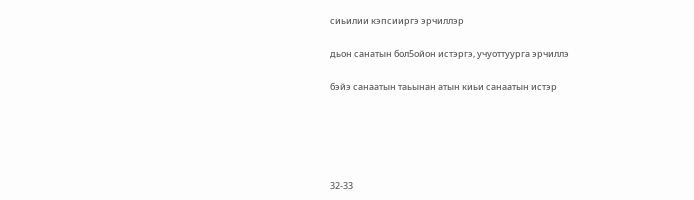сиьилии кэпсииргэ эрчиллэр

дьон санатын бол5ойон истэргэ, учуоттуурга эрчиллэ

бэйэ санаатын таьынан атын киьи санаатын истэр





32-33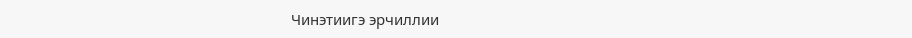Чинэтиигэ эрчиллии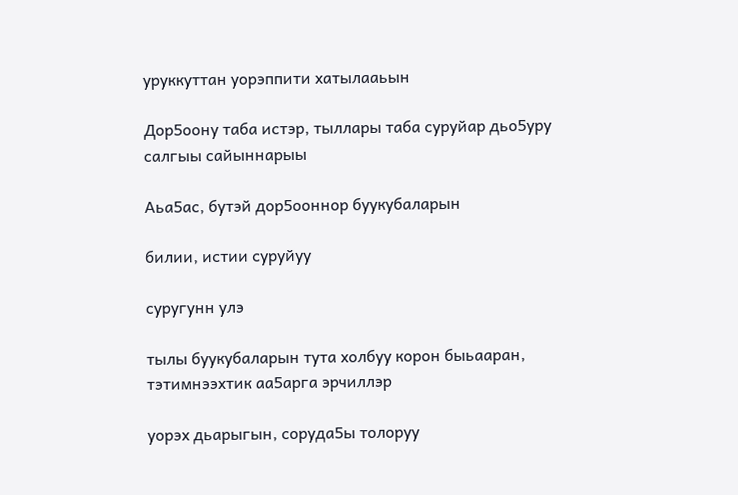уруккуттан уорэппити хатылааьын

Дор5оону таба истэр, тыллары таба суруйар дьо5уру салгыы сайыннарыы

Аьа5ас, бутэй дор5ооннор буукубаларын

билии, истии суруйуу

суругунн улэ

тылы буукубаларын тута холбуу корон быьааран, тэтимнээхтик аа5арга эрчиллэр

уорэх дьарыгын, соруда5ы толоруу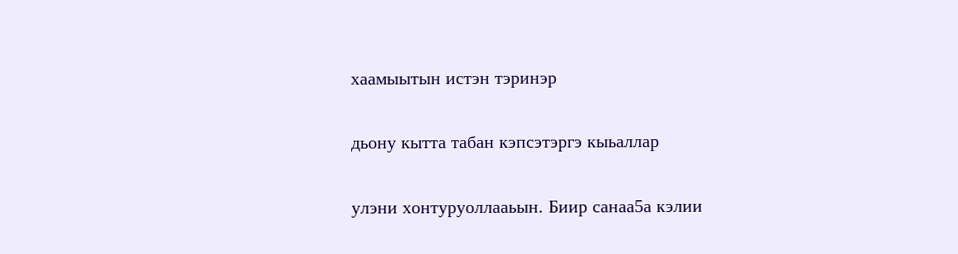хаамыытын истэн тэринэр

дьону кытта табан кэпсэтэргэ кыьаллар

улэни хонтуруоллааьын. Биир санаа5а кэлии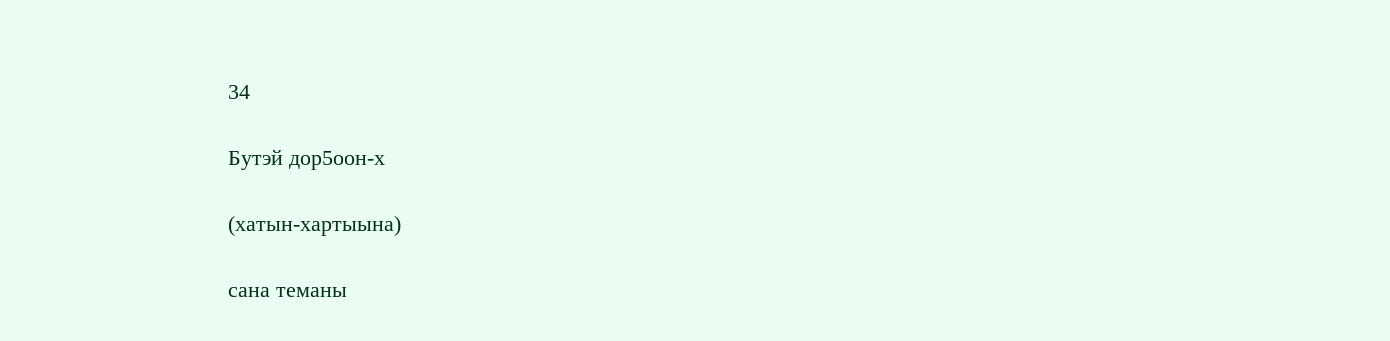34

Бутэй дор5оон-х

(хатын-хартыына)

сана теманы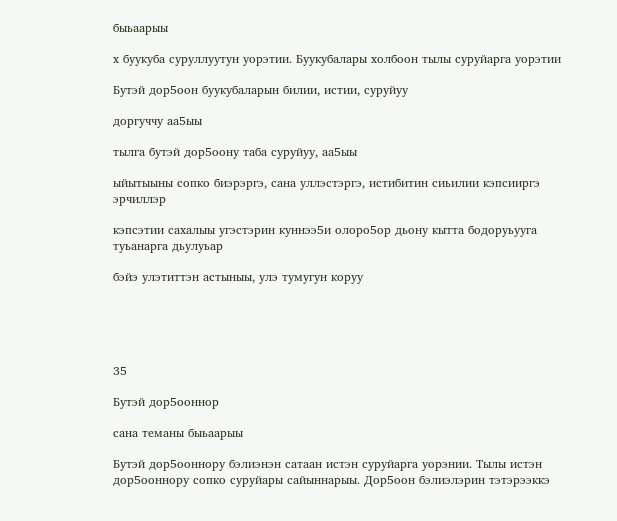быьаарыы

х буукуба суруллуутун уорэтии. Буукубалары холбоон тылы суруйарга уорэтии

Бутэй дор5оон буукубаларын билии, истии, суруйуу

доргуччу аа5ыы

тылга бутэй дор5оону таба суруйуу, аа5ыы

ыйытыыны сопко биэрэргэ, сана уллэстэргэ, истибитин сиьилии кэпсииргэ эрчиллэр

кэпсэтии сахалыы угэстэрин куннээ5и олоро5ор дьону кытта бодоруьууга туьанарга дьулуьар

бэйэ улэтиттэн астыныы, улэ тумугун коруу





35

Бутэй дор5ооннор

сана теманы быьаарыы

Бутэй дор5ооннору бэлиэнэн сатаан истэн суруйарга уорэнии. Тылы истэн дор5ооннору сопко суруйары сайыннарыы. Дор5оон бэлиэлэрин тэтэрээккэ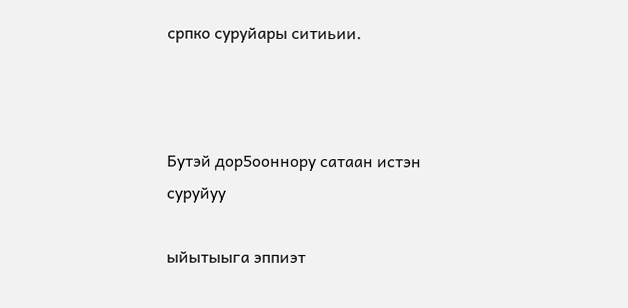српко суруйары ситиьии.



Бутэй дор5ооннору сатаан истэн суруйуу

ыйытыыга эппиэт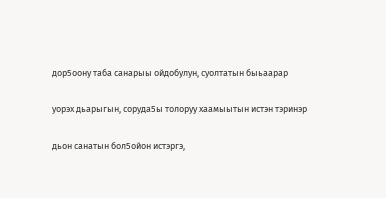дор5оону таба санарыы ойдобулун, суолтатын быьаарар

уорэх дьарыгын, соруда5ы толоруу хаамыытын истэн тэринэр

дьон санатын бол5ойон истэргэ,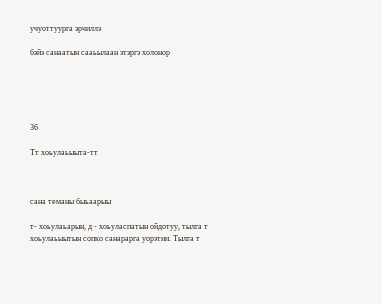учуоттуурга эрчиллэ

бэйэ санаатын сааьылаан этэргэ холонор





36

Тт хоьулаьыыта-тт



сана теманы быьаарыы

т- хоьулаьарын, д - хоьуласпатын ойдотуу, тылга т хоьулаьыытын сопко санарарга уорэтии. Тылга т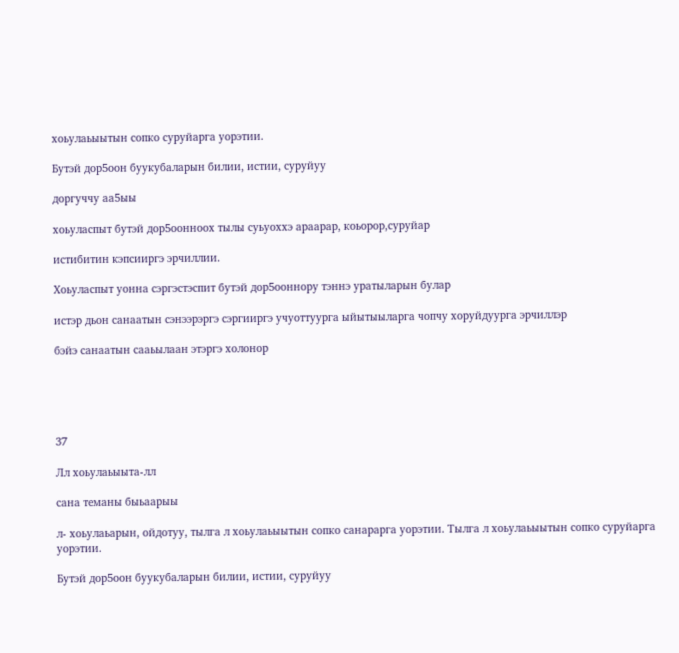хоьулаьыытын сопко суруйарга уорэтии.

Бутэй дор5оон буукубаларын билии, истии, суруйуу

доргуччу аа5ыы

хоьуласпыт бутэй дор5оонноох тылы суьуоххэ араарар, коьорор,суруйар

истибитин кэпсииргэ эрчиллии.

Хоьуласпыт уонна сэргэстэспит бутэй дор5ооннору тэннэ уратыларын булар

истэр дьон санаатын сэнээрэргэ сэргииргэ учуоттуурга ыйытыыларга чопчу хоруйдуурга эрчиллэр

бэйэ санаатын сааьылаан этэргэ холонор





37

Лл хоьулаьыыта-лл

сана теманы быьаарыы

л- хоьулаьарын, ойдотуу, тылга л хоьулаьыытын сопко санарарга уорэтии. Тылга л хоьулаьыытын сопко суруйарга уорэтии.

Бутэй дор5оон буукубаларын билии, истии, суруйуу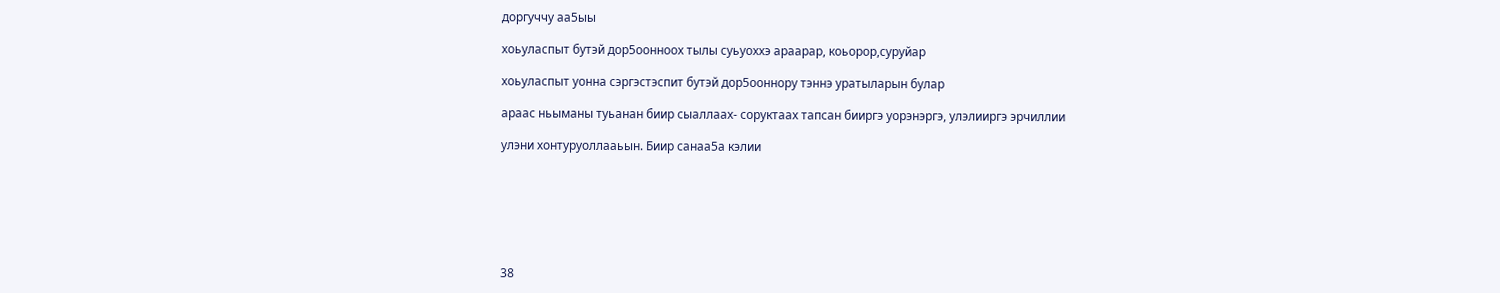доргуччу аа5ыы

хоьуласпыт бутэй дор5оонноох тылы суьуоххэ араарар, коьорор,суруйар

хоьуласпыт уонна сэргэстэспит бутэй дор5ооннору тэннэ уратыларын булар

араас ньыманы туьанан биир сыаллаах- соруктаах тапсан бииргэ уорэнэргэ, улэлииргэ эрчиллии

улэни хонтуруоллааьын. Биир санаа5а кэлии







38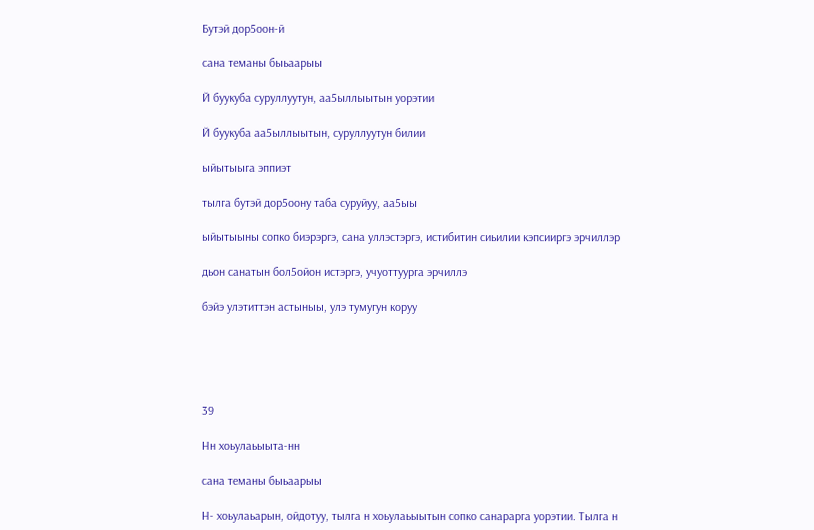Бутэй дор5оон-й

сана теманы быьаарыы

Й буукуба суруллуутун, аа5ыллыытын уорэтии

Й буукуба аа5ыллыытын, суруллуутун билии

ыйытыыга эппиэт

тылга бутэй дор5оону таба суруйуу, аа5ыы

ыйытыыны сопко биэрэргэ, сана уллэстэргэ, истибитин сиьилии кэпсииргэ эрчиллэр

дьон санатын бол5ойон истэргэ, учуоттуурга эрчиллэ

бэйэ улэтиттэн астыныы, улэ тумугун коруу





39

Нн хоьулаьыыта-нн

сана теманы быьаарыы

Н- хоьулаьарын, ойдотуу, тылга н хоьулаьыытын сопко санарарга уорэтии. Тылга н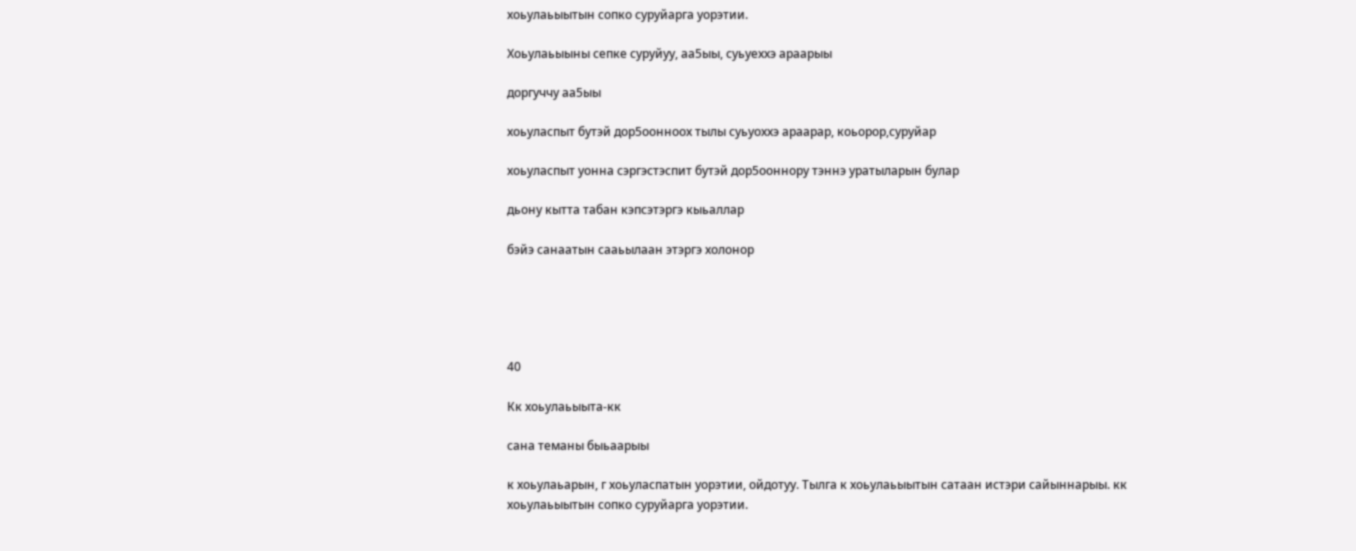хоьулаьыытын сопко суруйарга уорэтии.

Хоьулаьыыны сепке суруйуу, аа5ыы, суьуеххэ араарыы

доргуччу аа5ыы

хоьуласпыт бутэй дор5оонноох тылы суьуоххэ араарар, коьорор,суруйар

хоьуласпыт уонна сэргэстэспит бутэй дор5ооннору тэннэ уратыларын булар

дьону кытта табан кэпсэтэргэ кыьаллар

бэйэ санаатын сааьылаан этэргэ холонор





40

Кк хоьулаьыыта-кк

сана теманы быьаарыы

к хоьулаьарын, г хоьуласпатын уорэтии, ойдотуу. Тылга к хоьулаьыытын сатаан истэри сайыннарыы. кк хоьулаьыытын сопко суруйарга уорэтии.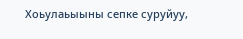Хоьулаьыыны сепке суруйуу,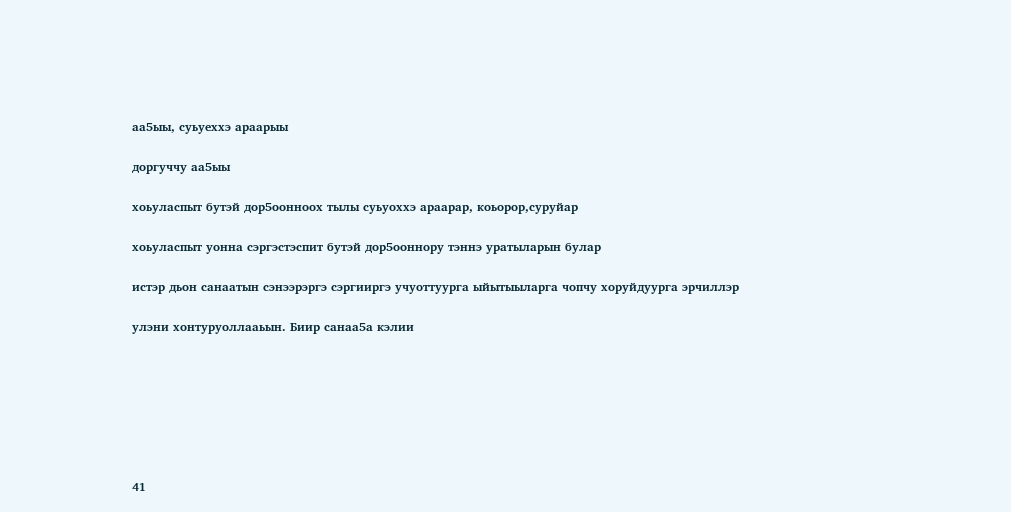аа5ыы, суьуеххэ араарыы

доргуччу аа5ыы

хоьуласпыт бутэй дор5оонноох тылы суьуоххэ араарар, коьорор,суруйар

хоьуласпыт уонна сэргэстэспит бутэй дор5ооннору тэннэ уратыларын булар

истэр дьон санаатын сэнээрэргэ сэргииргэ учуоттуурга ыйытыыларга чопчу хоруйдуурга эрчиллэр

улэни хонтуруоллааьын. Биир санаа5а кэлии







41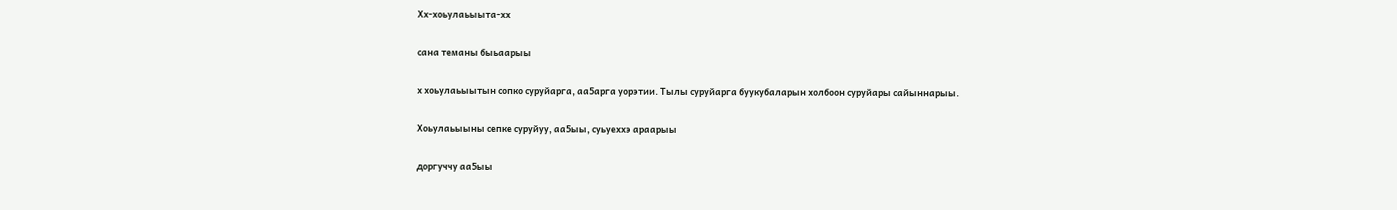Хх-хоьулаьыыта-хх

сана теманы быьаарыы

х хоьулаьыытын сопко суруйарга, аа5арга уорэтии. Тылы суруйарга буукубаларын холбоон суруйары сайыннарыы.

Хоьулаьыыны сепке суруйуу, аа5ыы, суьуеххэ араарыы

доргуччу аа5ыы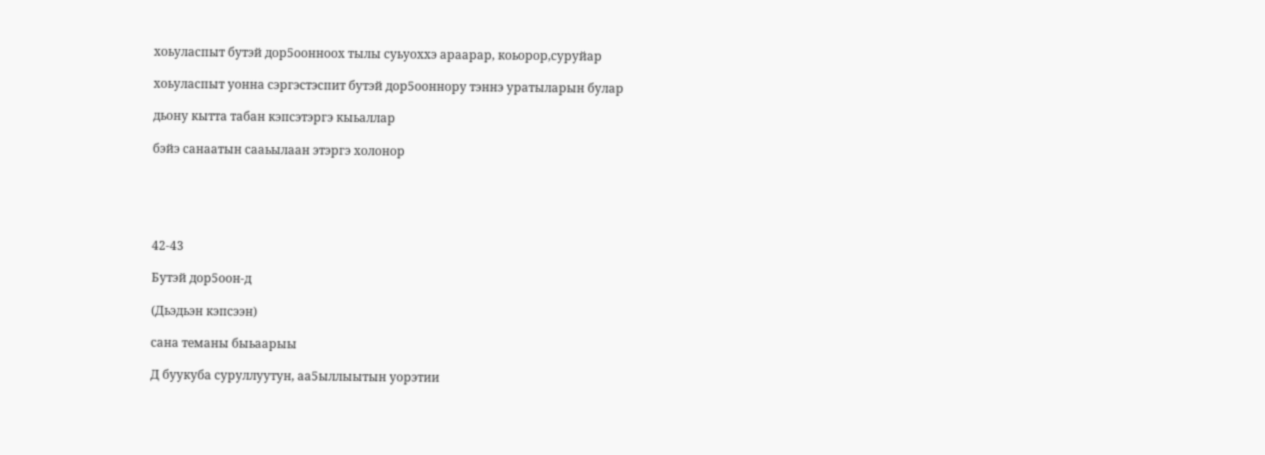хоьуласпыт бутэй дор5оонноох тылы суьуоххэ араарар, коьорор,суруйар

хоьуласпыт уонна сэргэстэспит бутэй дор5ооннору тэннэ уратыларын булар

дьону кытта табан кэпсэтэргэ кыьаллар

бэйэ санаатын сааьылаан этэргэ холонор





42-43

Бутэй дор5оон-д

(Дьэдьэн кэпсээн)

сана теманы быьаарыы

Д буукуба суруллуутун, аа5ыллыытын уорэтии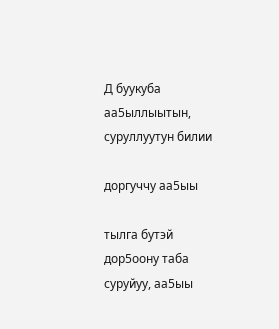Д буукуба аа5ыллыытын, суруллуутун билии

доргуччу аа5ыы

тылга бутэй дор5оону таба суруйуу, аа5ыы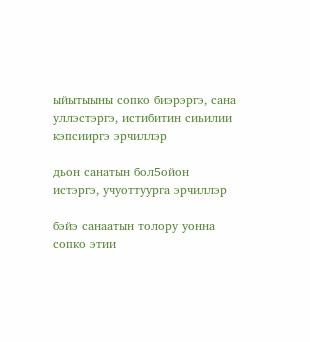ыйытыыны сопко биэрэргэ, сана уллэстэргэ, истибитин сиьилии кэпсииргэ эрчиллэр

дьон санатын бол5ойон истэргэ, учуоттуурга эрчиллэр

бэйэ санаатын толору уонна сопко этии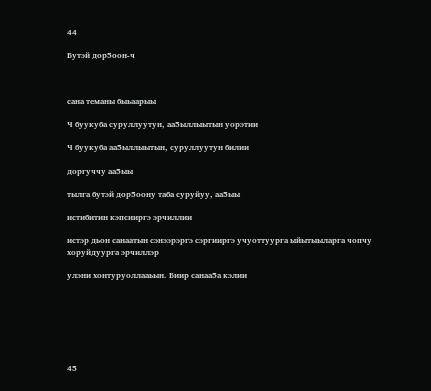44

Бутэй дор5оон-ч



сана теманы быьаарыы

Ч буукуба суруллуутун, аа5ыллыытын уорэтии

Ч буукуба аа5ыллыытын, суруллуутун билии

доргуччу аа5ыы

тылга бутэй дор5оону таба суруйуу, аа5ыы

истибитин кэпсииргэ эрчиллии

истэр дьон санаатын сэнээрэргэ сэргииргэ учуоттуурга ыйытыыларга чопчу хоруйдуурга эрчиллэр

улэни хонтуруоллааьын. Биир санаа5а кэлии







45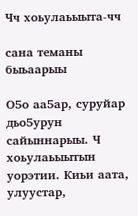Чч хоьулаьыыта-чч

сана теманы быьаарыы

О5о аа5ар, суруйар дьо5урун сайыннарыы. Ч хоьулаьыытын уорэтии. Киьи аата, улуустар,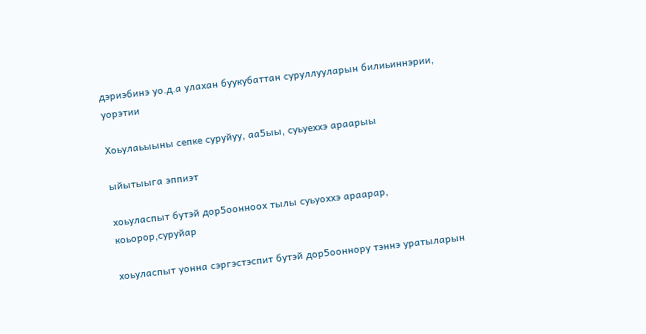дэриэбинэ уо.д.а улахан буукубаттан суруллууларын билиьиннэрии, уорэтии

Хоьулаьыыны сепке суруйуу, аа5ыы, суьуеххэ араарыы

ыйытыыга эппиэт

хоьуласпыт бутэй дор5оонноох тылы суьуоххэ араарар, коьорор,суруйар

хоьуласпыт уонна сэргэстэспит бутэй дор5ооннору тэннэ уратыларын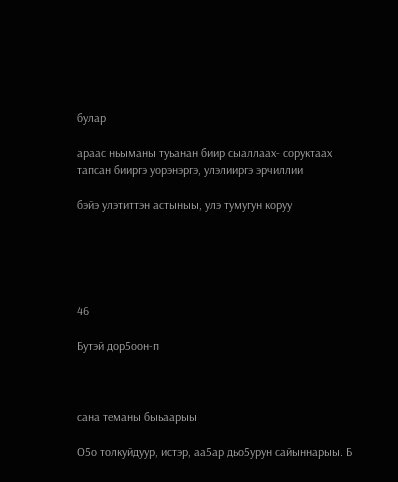булар

араас ньыманы туьанан биир сыаллаах- соруктаах тапсан бииргэ уорэнэргэ, улэлииргэ эрчиллии

бэйэ улэтиттэн астыныы, улэ тумугун коруу





46

Бутэй дор5оон-п



сана теманы быьаарыы

О5о толкуйдуур, истэр, аа5ар дьо5урун сайыннарыы. Б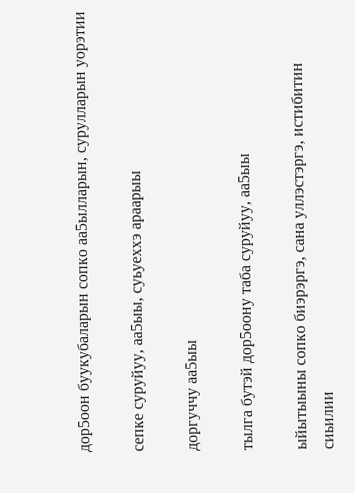дор5оон буукубаларын сопко аа5ылларын, сурулларын уорэтии

сепке суруйуу, аа5ыы, суьуеххэ араарыы

доргуччу аа5ыы

тылга бутэй дор5оону таба суруйуу, аа5ыы

ыйытыыны сопко биэрэргэ, сана уллэстэргэ, истибитин сиьилии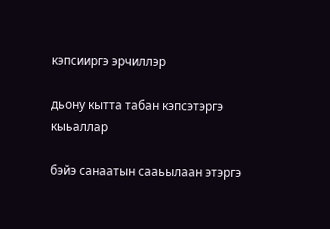кэпсииргэ эрчиллэр

дьону кытта табан кэпсэтэргэ кыьаллар

бэйэ санаатын сааьылаан этэргэ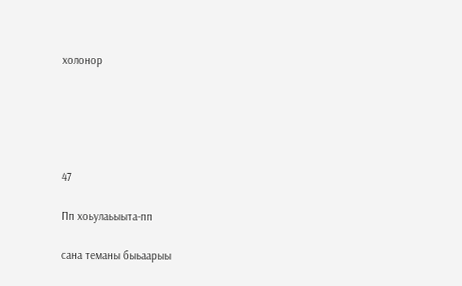холонор





47

Пп хоьулаьыыта-пп

сана теманы быьаарыы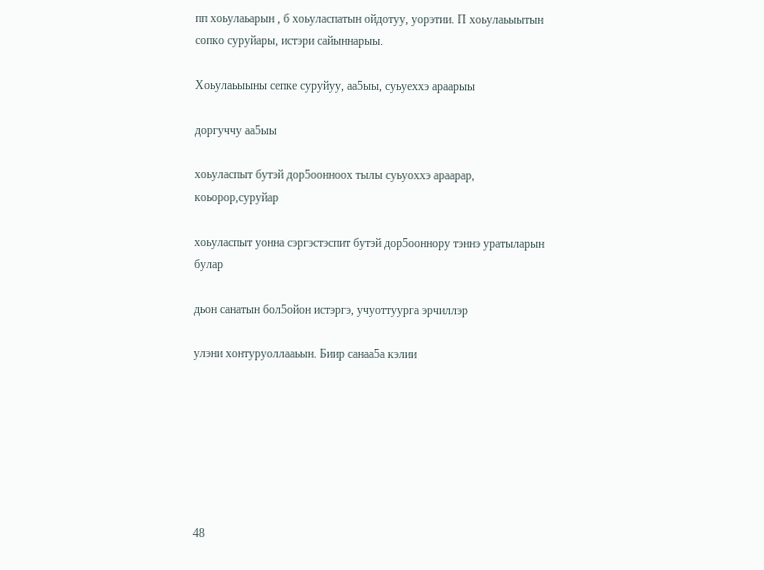пп хоьулаьарын , б хоьуласпатын ойдотуу, уорэтии. П хоьулаьыытын сопко суруйары, истэри сайыннарыы.

Хоьулаьыыны сепке суруйуу, аа5ыы, суьуеххэ араарыы

доргуччу аа5ыы

хоьуласпыт бутэй дор5оонноох тылы суьуоххэ араарар, коьорор,суруйар

хоьуласпыт уонна сэргэстэспит бутэй дор5ооннору тэннэ уратыларын булар

дьон санатын бол5ойон истэргэ, учуоттуурга эрчиллэр

улэни хонтуруоллааьын. Биир санаа5а кэлии







48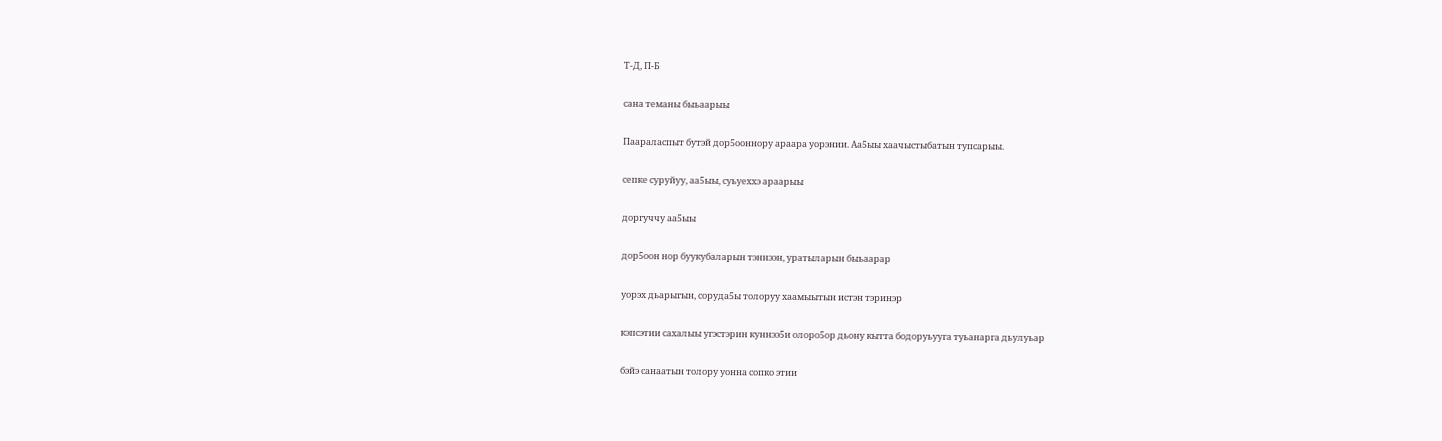Т-Д, П-Б

сана теманы быьаарыы

Паараласпыт бутэй дор5ооннору араара уорэнии. Аа5ыы хаачыстыбатын тупсарыы.

сепке суруйуу, аа5ыы, суьуеххэ араарыы

доргуччу аа5ыы

дор5оон нор буукубаларын тэннээн, уратыларын быьаарар

уорэх дьарыгын, соруда5ы толоруу хаамыытын истэн тэринэр

кэпсэтии сахалыы угэстэрин куннээ5и олоро5ор дьону кытта бодоруьууга туьанарга дьулуьар

бэйэ санаатын толору уонна сопко этии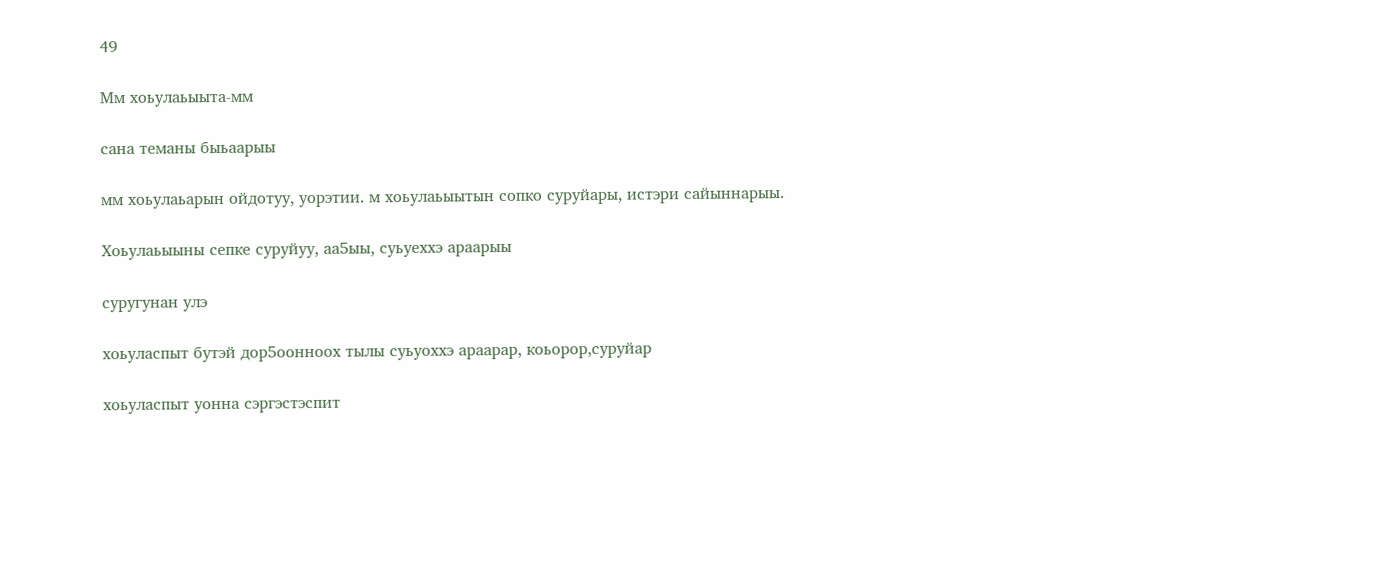49

Мм хоьулаьыыта-мм

сана теманы быьаарыы

мм хоьулаьарын ойдотуу, уорэтии. м хоьулаьыытын сопко суруйары, истэри сайыннарыы.

Хоьулаьыыны сепке суруйуу, аа5ыы, суьуеххэ араарыы

суругунан улэ

хоьуласпыт бутэй дор5оонноох тылы суьуоххэ араарар, коьорор,суруйар

хоьуласпыт уонна сэргэстэспит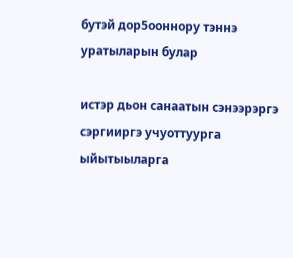бутэй дор5ооннору тэннэ уратыларын булар

истэр дьон санаатын сэнээрэргэ сэргииргэ учуоттуурга ыйытыыларга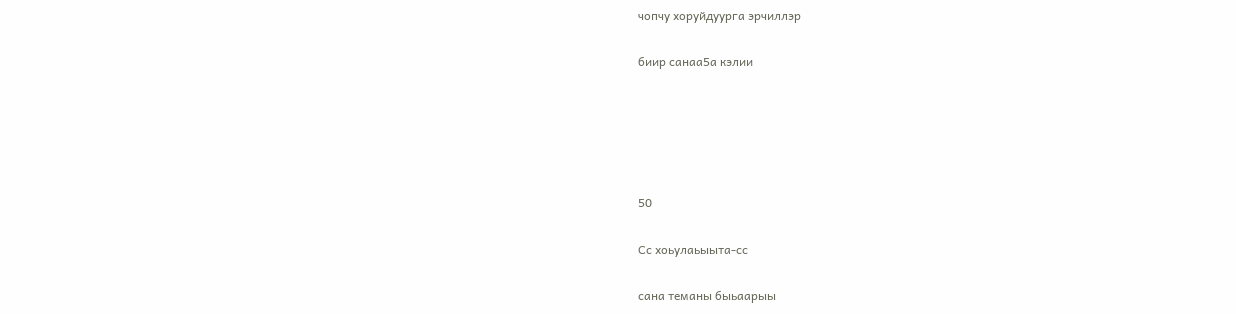чопчу хоруйдуурга эрчиллэр

биир санаа5а кэлии





50

Сс хоьулаьыыта-сс

сана теманы быьаарыы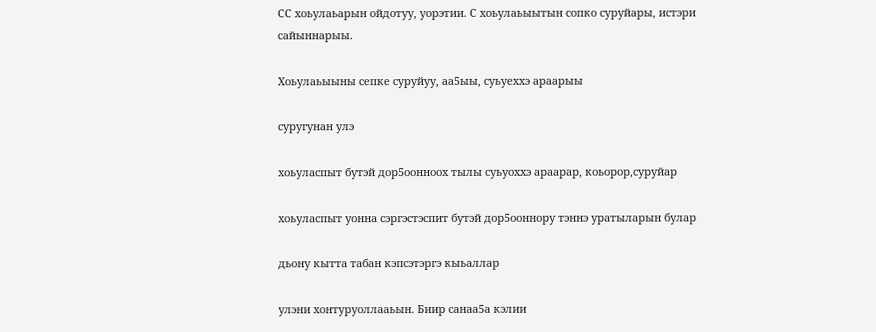СС хоьулаьарын ойдотуу, уорэтии. С хоьулаьыытын сопко суруйары, истэри сайыннарыы.

Хоьулаьыыны сепке суруйуу, аа5ыы, суьуеххэ араарыы

суругунан улэ

хоьуласпыт бутэй дор5оонноох тылы суьуоххэ араарар, коьорор,суруйар

хоьуласпыт уонна сэргэстэспит бутэй дор5ооннору тэннэ уратыларын булар

дьону кытта табан кэпсэтэргэ кыьаллар

улэни хонтуруоллааьын. Биир санаа5а кэлии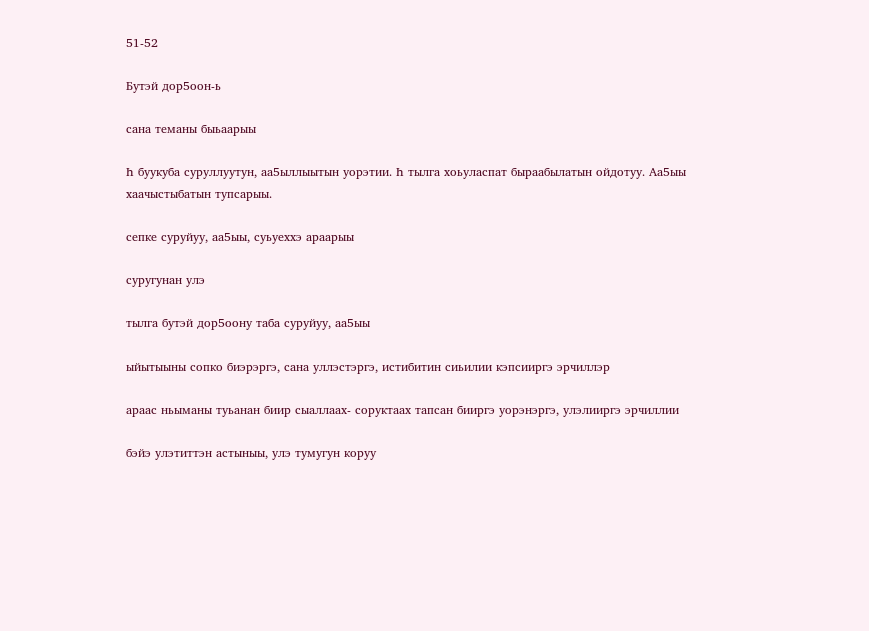51-52

Бутэй дор5оон-ь

сана теманы быьаарыы

Һ буукуба суруллуутун, аа5ыллыытын уорэтии. Һ тылга хоьуласпат быраабылатын ойдотуу. Аа5ыы хаачыстыбатын тупсарыы.

сепке суруйуу, аа5ыы, суьуеххэ араарыы

суругунан улэ

тылга бутэй дор5оону таба суруйуу, аа5ыы

ыйытыыны сопко биэрэргэ, сана уллэстэргэ, истибитин сиьилии кэпсииргэ эрчиллэр

араас ньыманы туьанан биир сыаллаах- соруктаах тапсан бииргэ уорэнэргэ, улэлииргэ эрчиллии

бэйэ улэтиттэн астыныы, улэ тумугун коруу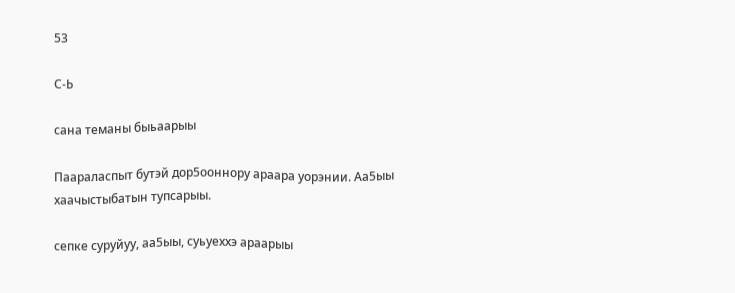53

С-Ь

сана теманы быьаарыы

Паараласпыт бутэй дор5ооннору араара уорэнии. Аа5ыы хаачыстыбатын тупсарыы.

сепке суруйуу, аа5ыы, суьуеххэ араарыы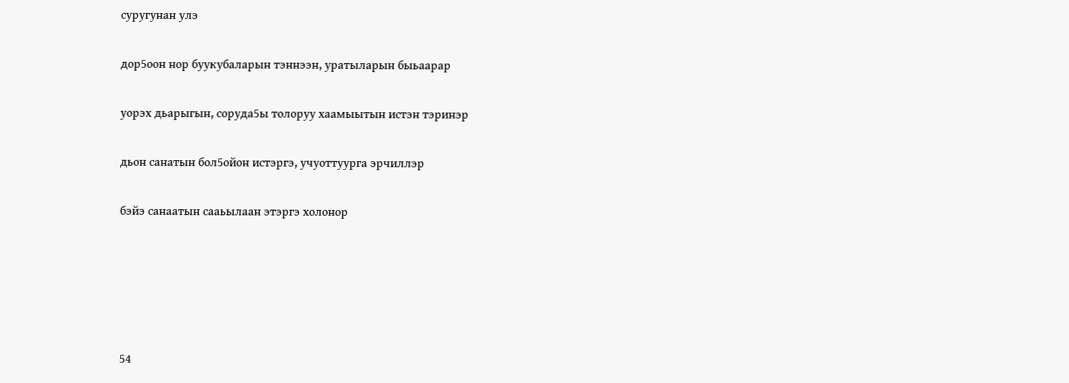суругунан улэ

дор5оон нор буукубаларын тэннээн, уратыларын быьаарар

уорэх дьарыгын, соруда5ы толоруу хаамыытын истэн тэринэр

дьон санатын бол5ойон истэргэ, учуоттуурга эрчиллэр

бэйэ санаатын сааьылаан этэргэ холонор





54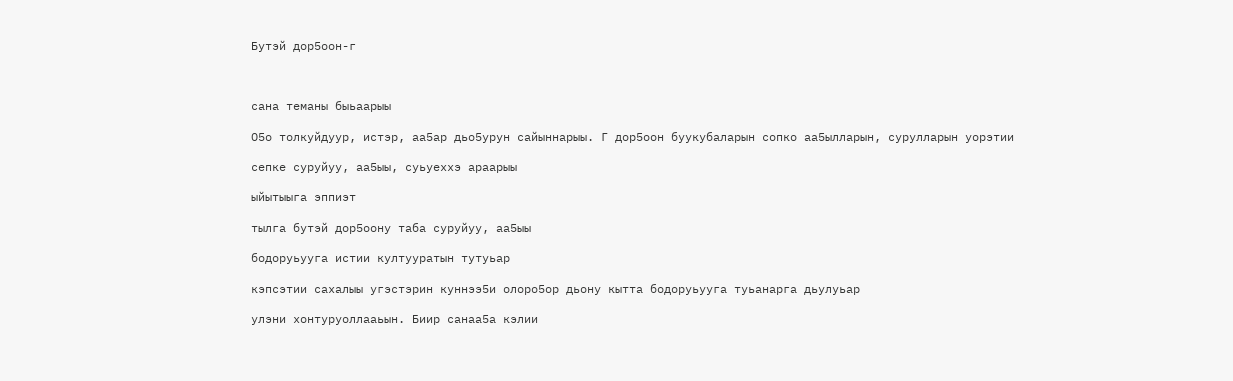Бутэй дор5оон-г



сана теманы быьаарыы

О5о толкуйдуур, истэр, аа5ар дьо5урун сайыннарыы. Г дор5оон буукубаларын сопко аа5ылларын, сурулларын уорэтии

сепке суруйуу, аа5ыы, суьуеххэ араарыы

ыйытыыга эппиэт

тылга бутэй дор5оону таба суруйуу, аа5ыы

бодоруьууга истии култууратын тутуьар

кэпсэтии сахалыы угэстэрин куннээ5и олоро5ор дьону кытта бодоруьууга туьанарга дьулуьар

улэни хонтуруоллааьын. Биир санаа5а кэлии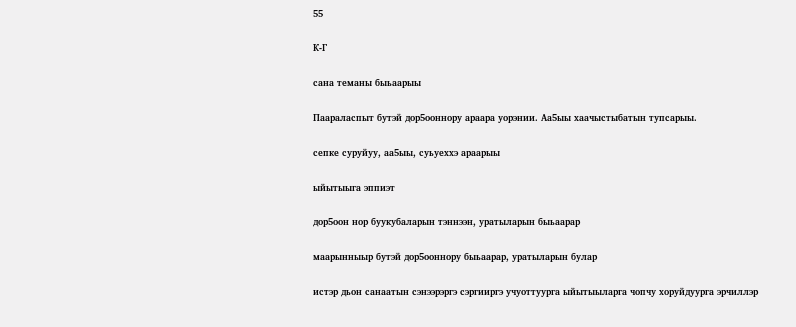55

К-Г

сана теманы быьаарыы

Паараласпыт бутэй дор5ооннору араара уорэнии. Аа5ыы хаачыстыбатын тупсарыы.

сепке суруйуу, аа5ыы, суьуеххэ араарыы

ыйытыыга эппиэт

дор5оон нор буукубаларын тэннээн, уратыларын быьаарар

маарынныыр бутэй дор5ооннору быьаарар, уратыларын булар

истэр дьон санаатын сэнээрэргэ сэргииргэ учуоттуурга ыйытыыларга чопчу хоруйдуурга эрчиллэр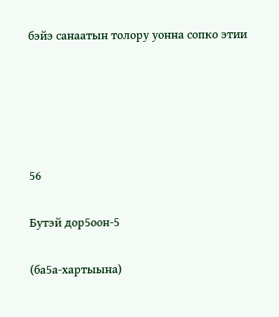бэйэ санаатын толору уонна сопко этии





56

Бутэй дор5оон-5

(ба5а-хартыына)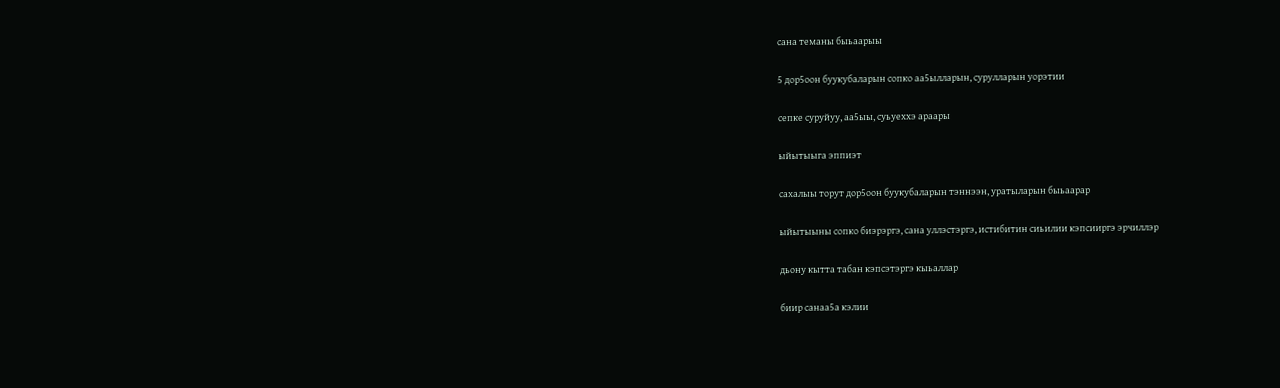сана теманы быьаарыы

5 дор5оон буукубаларын сопко аа5ылларын, сурулларын уорэтии

сепке суруйуу, аа5ыы, суьуеххэ араары

ыйытыыга эппиэт

сахалыы торут дор5оон буукубаларын тэннээн, уратыларын быьаарар

ыйытыыны сопко биэрэргэ, сана уллэстэргэ, истибитин сиьилии кэпсииргэ эрчиллэр

дьону кытта табан кэпсэтэргэ кыьаллар

биир санаа5а кэлии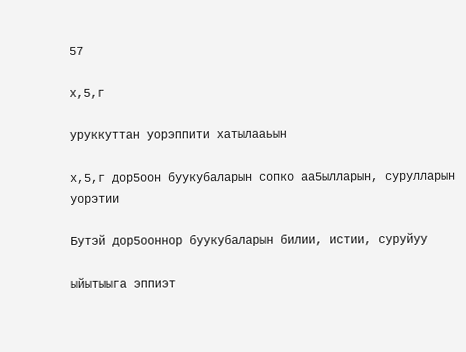57

х,5,г

уруккуттан уорэппити хатылааьын

х,5,г дор5оон буукубаларын сопко аа5ылларын, сурулларын уорэтии

Бутэй дор5ооннор буукубаларын билии, истии, суруйуу

ыйытыыга эппиэт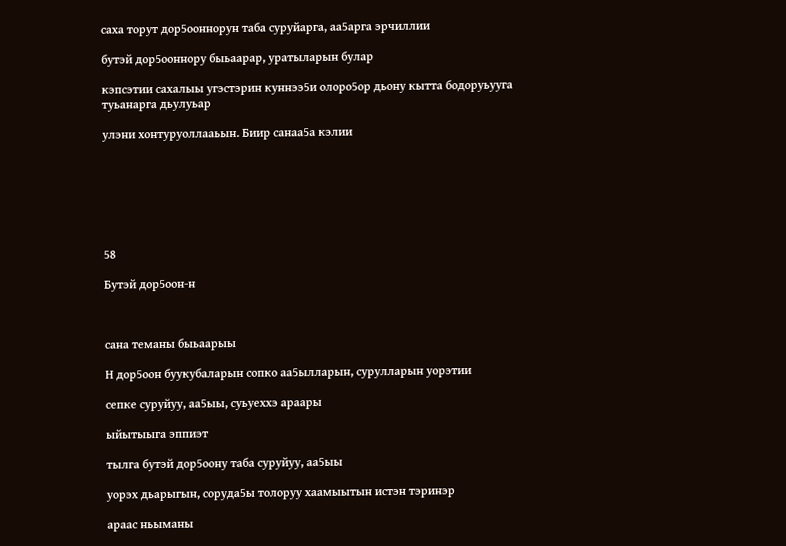саха торут дор5ооннорун таба суруйарга, аа5арга эрчиллии

бутэй дор5ооннору быьаарар, уратыларын булар

кэпсэтии сахалыы угэстэрин куннээ5и олоро5ор дьону кытта бодоруьууга туьанарга дьулуьар

улэни хонтуруоллааьын. Биир санаа5а кэлии







58

Бутэй дор5оон-н



сана теманы быьаарыы

Н дор5оон буукубаларын сопко аа5ылларын, сурулларын уорэтии

сепке суруйуу, аа5ыы, суьуеххэ араары

ыйытыыга эппиэт

тылга бутэй дор5оону таба суруйуу, аа5ыы

уорэх дьарыгын, соруда5ы толоруу хаамыытын истэн тэринэр

араас ньыманы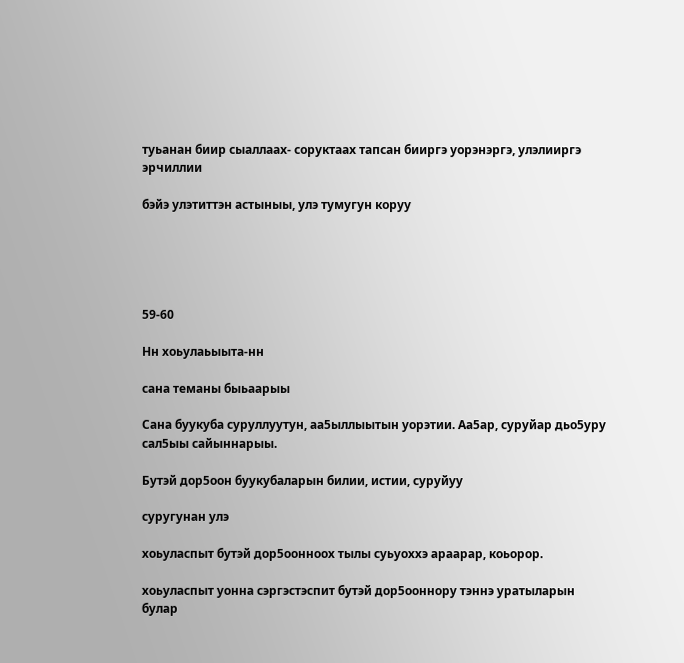туьанан биир сыаллаах- соруктаах тапсан бииргэ уорэнэргэ, улэлииргэ эрчиллии

бэйэ улэтиттэн астыныы, улэ тумугун коруу





59-60

Нн хоьулаьыыта-нн

сана теманы быьаарыы

Сана буукуба суруллуутун, аа5ыллыытын уорэтии. Аа5ар, суруйар дьо5уру сал5ыы сайыннарыы.

Бутэй дор5оон буукубаларын билии, истии, суруйуу

суругунан улэ

хоьуласпыт бутэй дор5оонноох тылы суьуоххэ араарар, коьорор.

хоьуласпыт уонна сэргэстэспит бутэй дор5ооннору тэннэ уратыларын булар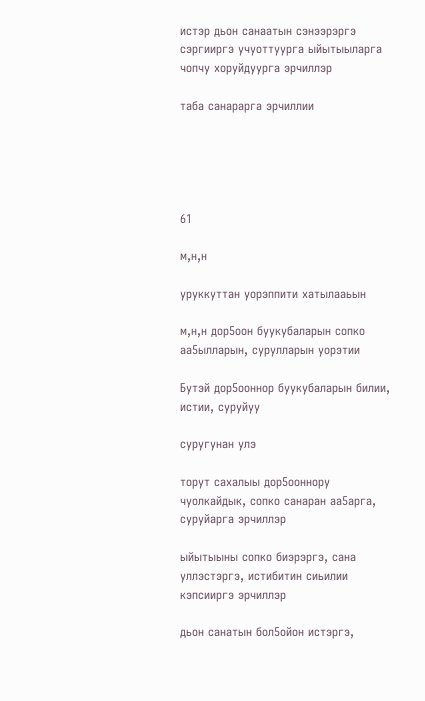истэр дьон санаатын сэнээрэргэ сэргииргэ учуоттуурга ыйытыыларга чопчу хоруйдуурга эрчиллэр

таба санарарга эрчиллии





61

м,н,н

уруккуттан уорэппити хатылааьын

м,н,н дор5оон буукубаларын сопко аа5ылларын, сурулларын уорэтии

Бутэй дор5ооннор буукубаларын билии, истии, суруйуу

суругунан улэ

торут сахалыы дор5ооннору чуолкайдык, сопко санаран аа5арга, суруйарга эрчиллэр

ыйытыыны сопко биэрэргэ, сана уллэстэргэ, истибитин сиьилии кэпсииргэ эрчиллэр

дьон санатын бол5ойон истэргэ,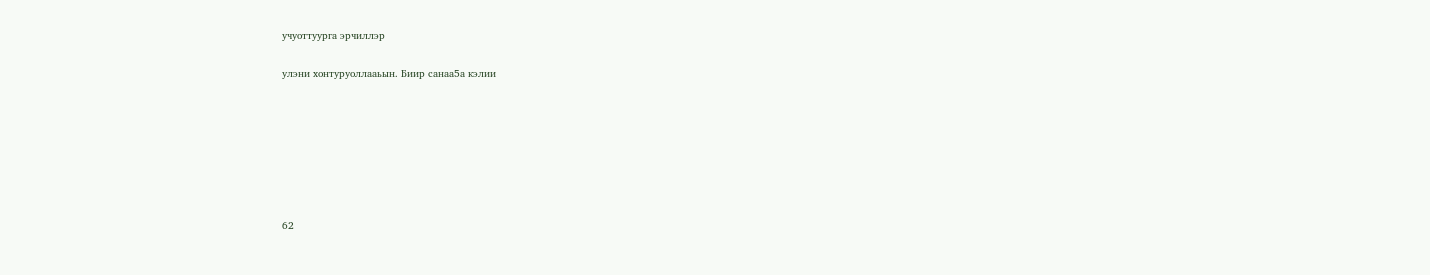учуоттуурга эрчиллэр

улэни хонтуруоллааьын. Биир санаа5а кэлии







62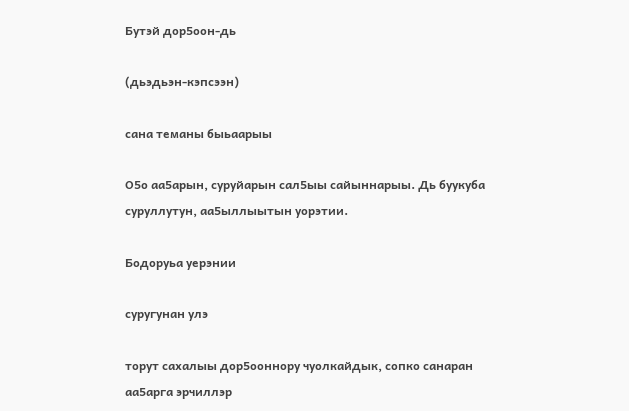Бутэй дор5оон-дь

(дьэдьэн-кэпсээн)

сана теманы быьаарыы

О5о аа5арын, суруйарын сал5ыы сайыннарыы. Дь буукуба суруллутун, аа5ыллыытын уорэтии.

Бодоруьа уерэнии

суругунан улэ

торут сахалыы дор5ооннору чуолкайдык, сопко санаран аа5арга эрчиллэр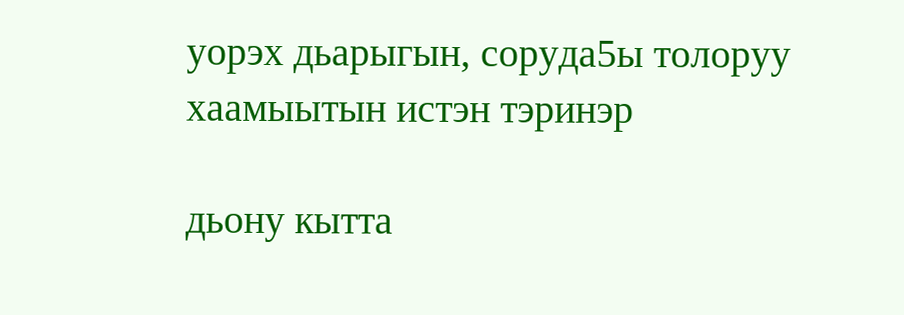уорэх дьарыгын, соруда5ы толоруу хаамыытын истэн тэринэр

дьону кытта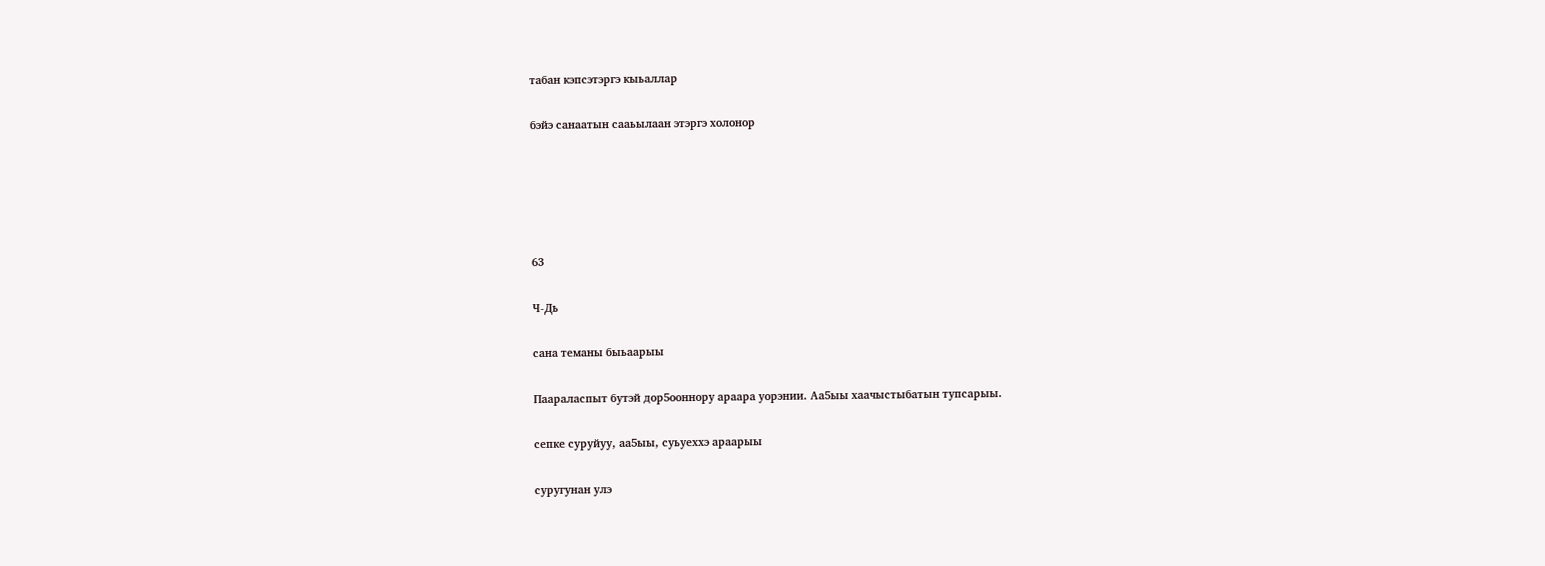табан кэпсэтэргэ кыьаллар

бэйэ санаатын сааьылаан этэргэ холонор





63

Ч-Дь

сана теманы быьаарыы

Паараласпыт бутэй дор5ооннору араара уорэнии. Аа5ыы хаачыстыбатын тупсарыы.

сепке суруйуу, аа5ыы, суьуеххэ араарыы

суругунан улэ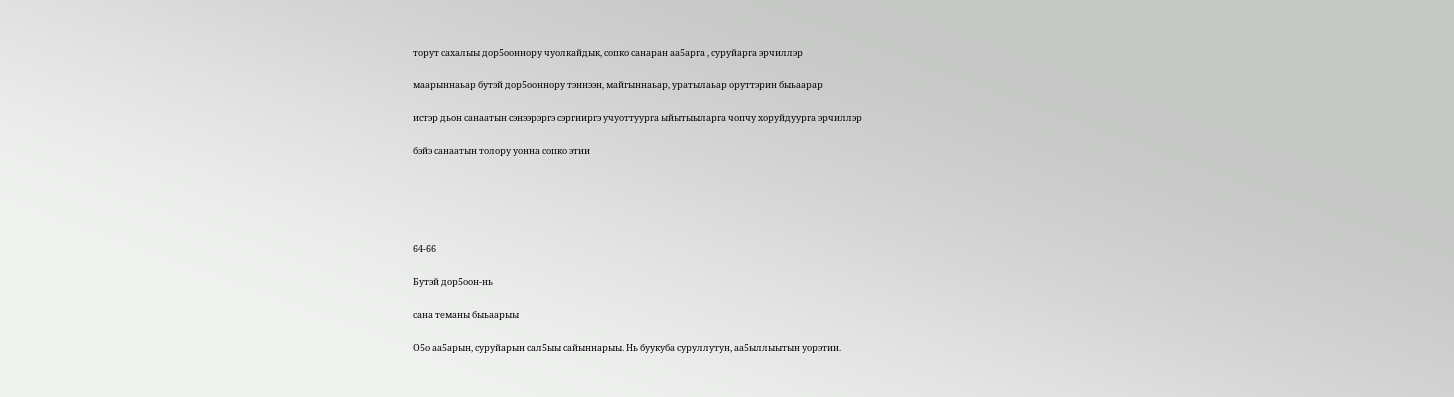торут сахалыы дор5ооннору чуолкайдык, сопко санаран аа5арга , суруйарга эрчиллэр

маарыннаьар бутэй дор5ооннору тэннээн, майгыннаьар, уратылаьар оруттэрин быьаарар

истэр дьон санаатын сэнээрэргэ сэргииргэ учуоттуурга ыйытыыларга чопчу хоруйдуурга эрчиллэр

бэйэ санаатын толору уонна сопко этии





64-66

Бутэй дор5оон-нь

сана теманы быьаарыы

О5о аа5арын, суруйарын сал5ыы сайыннарыы. Нь буукуба суруллутун, аа5ыллыытын уорэтии.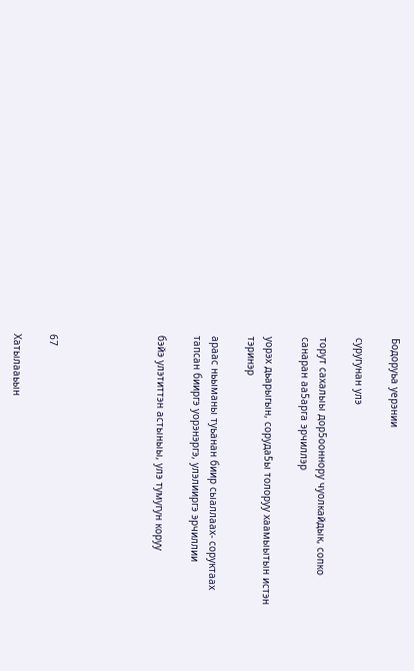Бодоруьа уерэнии

суругунан улэ

торут сахалыы дор5ооннору чуолкайдык, сопко санаран аа5арга эрчиллэр

уорэх дьарыгын, соруда5ы толоруу хаамыытын истэн тэринэр

араас ньыманы туьанан биир сыаллаах- соруктаах тапсан бииргэ уорэнэргэ, улэлииргэ эрчиллии

бэйэ улэтиттэн астыныы, улэ тумугун коруу





67

Хатылааьын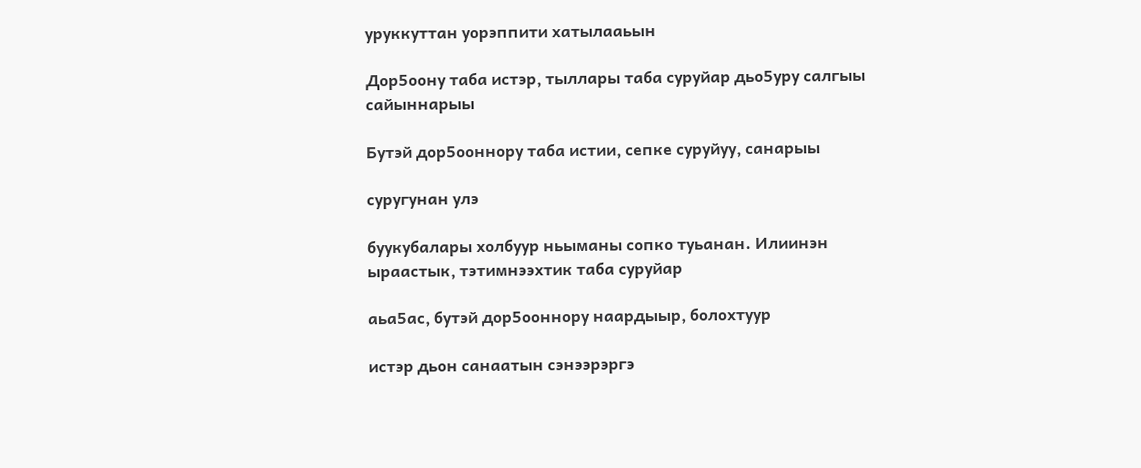уруккуттан уорэппити хатылааьын

Дор5оону таба истэр, тыллары таба суруйар дьо5уру салгыы сайыннарыы

Бутэй дор5ооннору таба истии, сепке суруйуу, санарыы

суругунан улэ

буукубалары холбуур ньыманы сопко туьанан. Илиинэн ыраастык, тэтимнээхтик таба суруйар

аьа5ас, бутэй дор5ооннору наардыыр, болохтуур

истэр дьон санаатын сэнээрэргэ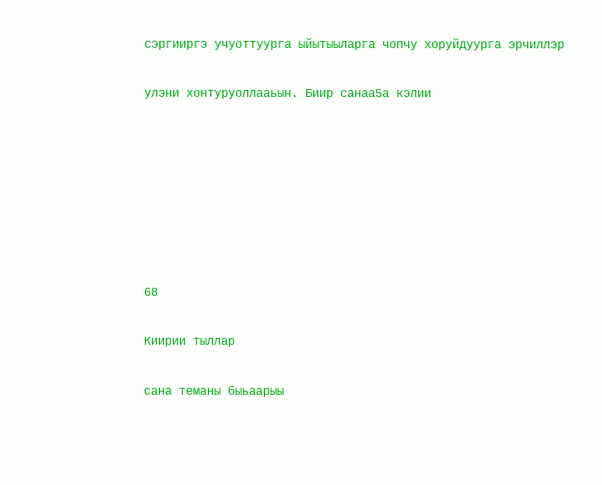сэргииргэ учуоттуурга ыйытыыларга чопчу хоруйдуурга эрчиллэр

улэни хонтуруоллааьын. Биир санаа5а кэлии







68

Киирии тыллар

сана теманы быьаарыы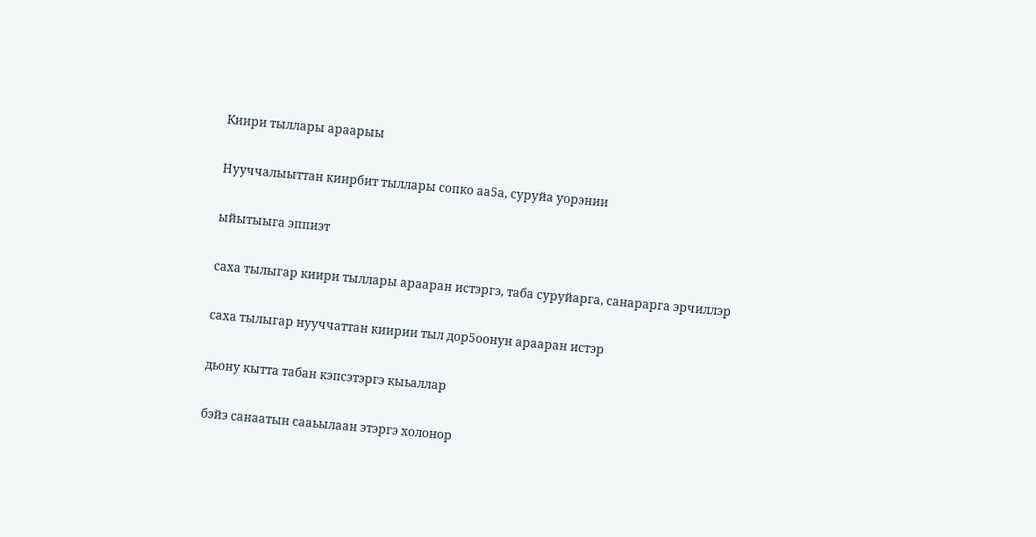Киири тыллары араарыы

Нууччалыыттан киирбит тыллары сопко аа5а, суруйа уорэнии

ыйытыыга эппиэт

саха тылыгар киири тыллары арааран истэргэ, таба суруйарга, санарарга эрчиллэр

саха тылыгар нууччаттан киирии тыл дор5оонун арааран истэр

дьону кытта табан кэпсэтэргэ кыьаллар

бэйэ санаатын сааьылаан этэргэ холонор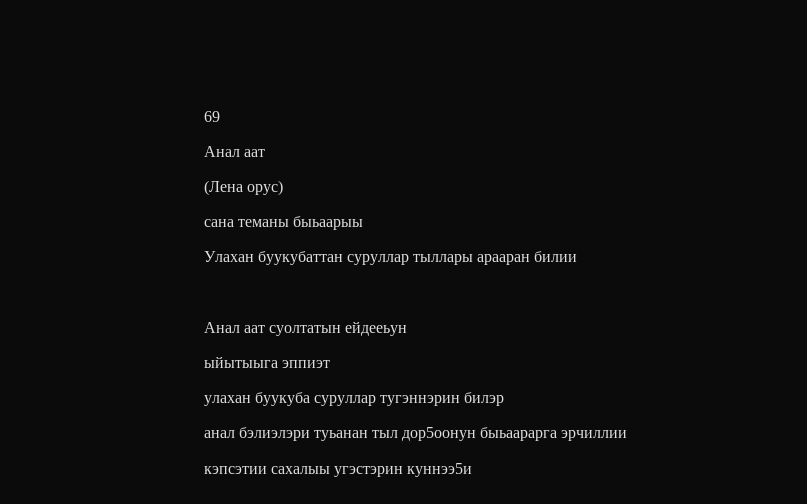69

Анал аат

(Лена орус)

сана теманы быьаарыы

Улахан буукубаттан суруллар тыллары арааран билии



Анал аат суолтатын ейдееьун

ыйытыыга эппиэт

улахан буукуба суруллар тугэннэрин билэр

анал бэлиэлэри туьанан тыл дор5оонун быьаарарга эрчиллии

кэпсэтии сахалыы угэстэрин куннээ5и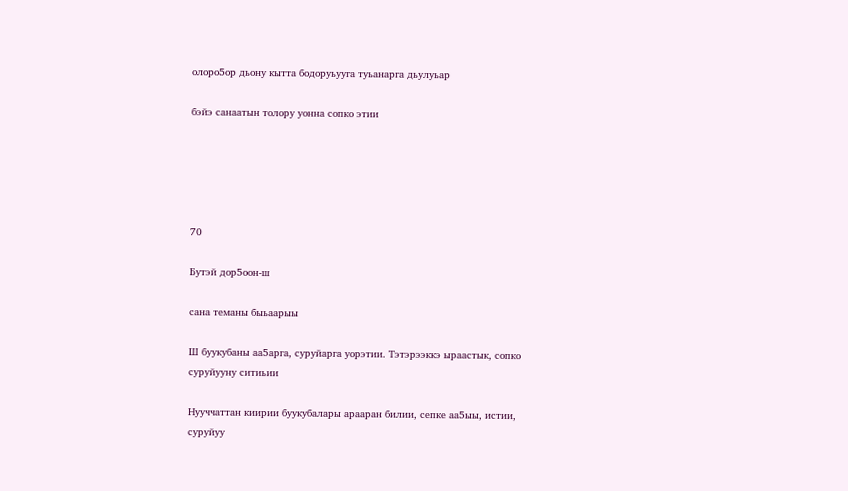олоро5ор дьону кытта бодоруьууга туьанарга дьулуьар

бэйэ санаатын толору уонна сопко этии





70

Бутэй дор5оон-ш

сана теманы быьаарыы

Ш буукубаны аа5арга, суруйарга уорэтии. Тэтэрээккэ ыраастык, сопко суруйууну ситиьии

Нууччаттан киирии буукубалары арааран билии, сепке аа5ыы, истии, суруйуу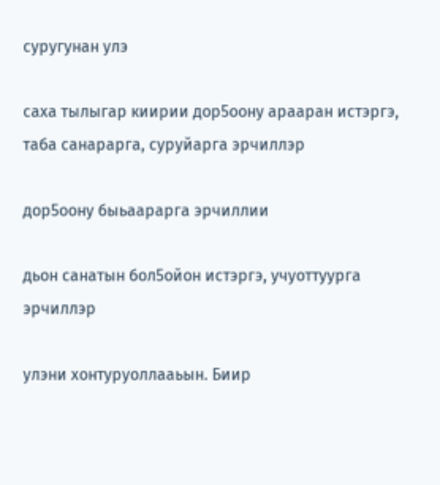суругунан улэ

саха тылыгар киирии дор5оону арааран истэргэ, таба санарарга, суруйарга эрчиллэр

дор5оону быьаарарга эрчиллии

дьон санатын бол5ойон истэргэ, учуоттуурга эрчиллэр

улэни хонтуруоллааьын. Биир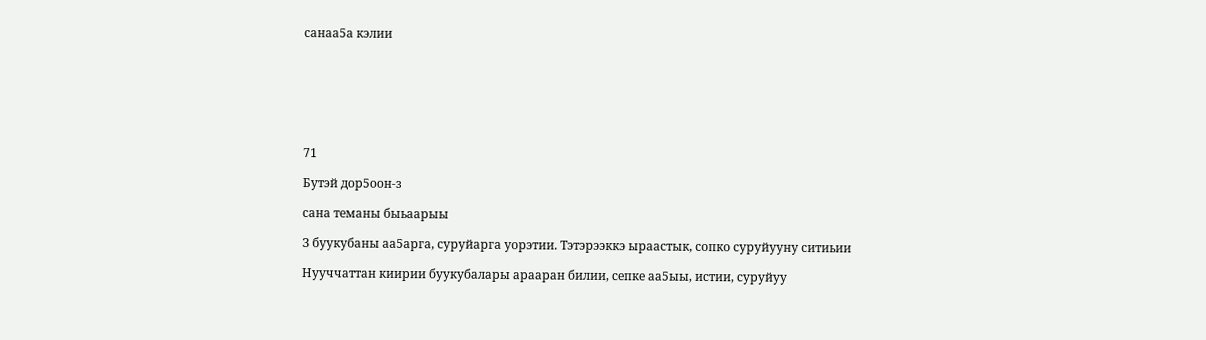санаа5а кэлии







71

Бутэй дор5оон-з

сана теманы быьаарыы

З буукубаны аа5арга, суруйарга уорэтии. Тэтэрээккэ ыраастык, сопко суруйууну ситиьии

Нууччаттан киирии буукубалары арааран билии, сепке аа5ыы, истии, суруйуу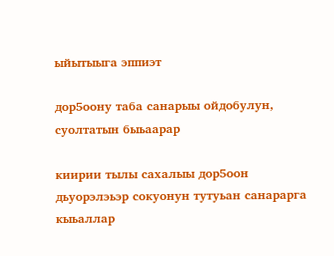ыйытыыга эппиэт

дор5оону таба санарыы ойдобулун, суолтатын быьаарар

киирии тылы сахалыы дор5оон дьуорэлэьэр сокуонун тутуьан санарарга кыьаллар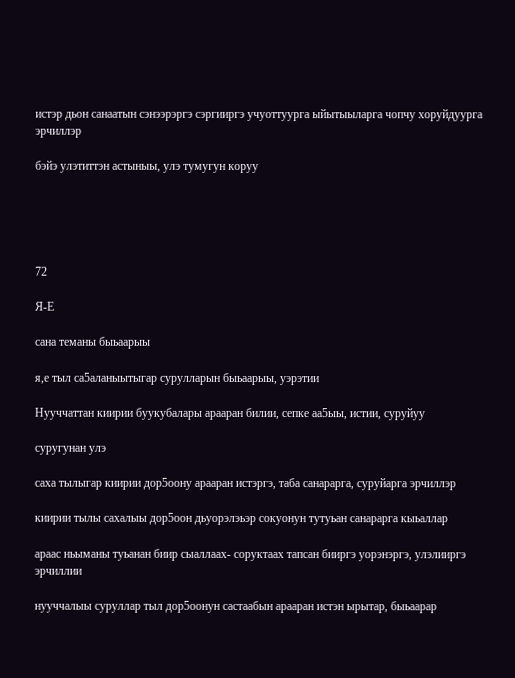истэр дьон санаатын сэнээрэргэ сэргииргэ учуоттуурга ыйытыыларга чопчу хоруйдуурга эрчиллэр

бэйэ улэтиттэн астыныы, улэ тумугун коруу





72

Я-Е

сана теманы быьаарыы

я,е тыл са5аланыытыгар сурулларын быьаарыы, уэрэтии

Нууччаттан киирии буукубалары арааран билии, сепке аа5ыы, истии, суруйуу

суругунан улэ

саха тылыгар киирии дор5оону арааран истэргэ, таба санарарга, суруйарга эрчиллэр

киирии тылы сахалыы дор5оон дьуорэлэьэр сокуонун тутуьан санарарга кыьаллар

араас ньыманы туьанан биир сыаллаах- соруктаах тапсан бииргэ уорэнэргэ, улэлииргэ эрчиллии

нууччалыы суруллар тыл дор5оонун састаабын арааран истэн ырытар, быьаарар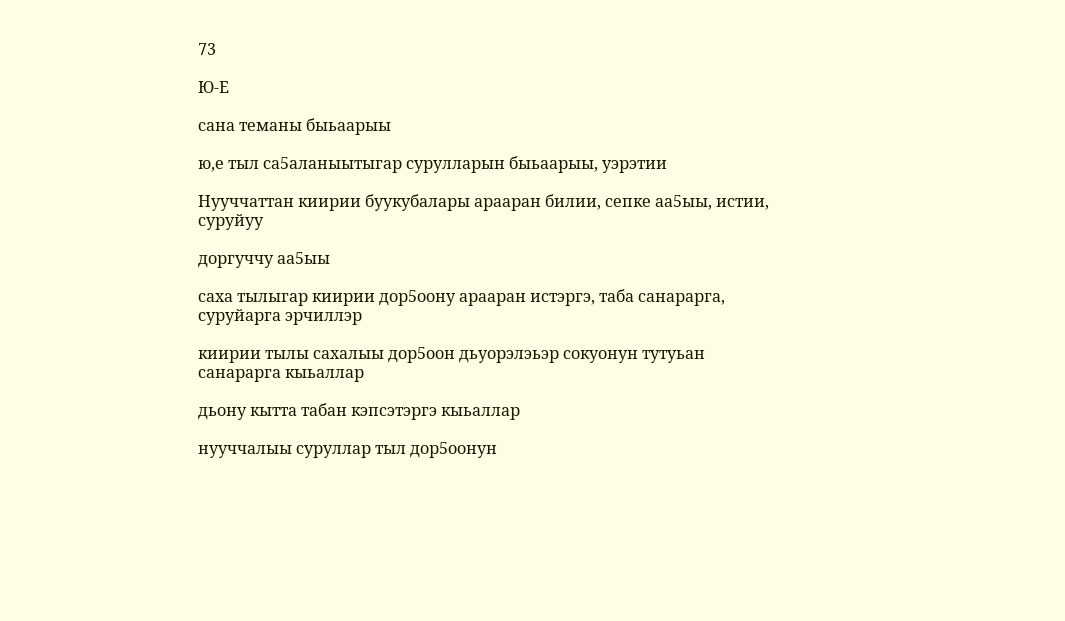73

Ю-Е

сана теманы быьаарыы

ю,е тыл са5аланыытыгар сурулларын быьаарыы, уэрэтии

Нууччаттан киирии буукубалары арааран билии, сепке аа5ыы, истии, суруйуу

доргуччу аа5ыы

саха тылыгар киирии дор5оону арааран истэргэ, таба санарарга, суруйарга эрчиллэр

киирии тылы сахалыы дор5оон дьуорэлэьэр сокуонун тутуьан санарарга кыьаллар

дьону кытта табан кэпсэтэргэ кыьаллар

нууччалыы суруллар тыл дор5оонун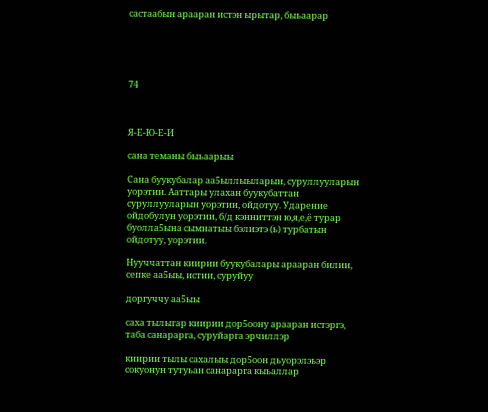састаабын арааран истэн ырытар, быьаарар





74



Я-Е-Ю-Е-И

сана теманы быьаарыы

Сана буукубалар аа5ыллыыларын, суруллууларын уорэтии. Ааттары улахан буукубаттан суруллууларын уорэтии, ойдотуу. Ударение ойдобулун уорэтии, б/д кэнниттэн ю,я,е,ё турар буолла5ына сымнатыы бэлиэтэ (ь) турбатын ойдотуу, уорэтии.

Нууччаттан киирии буукубалары арааран билии, сепке аа5ыы, истии, суруйуу

доргуччу аа5ыы

саха тылыгар киирии дор5оону арааран истэргэ, таба санарарга, суруйарга эрчиллэр

киирии тылы сахалыы дор5оон дьуорэлэьэр сокуонун тутуьан санарарга кыьаллар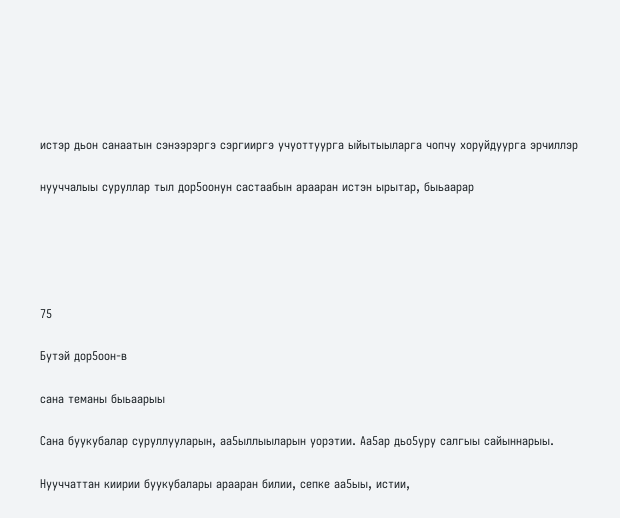истэр дьон санаатын сэнээрэргэ сэргииргэ учуоттуурга ыйытыыларга чопчу хоруйдуурга эрчиллэр

нууччалыы суруллар тыл дор5оонун састаабын арааран истэн ырытар, быьаарар





75

Бутэй дор5оон-в

сана теманы быьаарыы

Сана буукубалар суруллууларын, аа5ыллыыларын уорэтии. Аа5ар дьо5уру салгыы сайыннарыы.

Нууччаттан киирии буукубалары арааран билии, сепке аа5ыы, истии,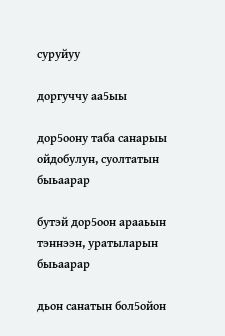суруйуу

доргуччу аа5ыы

дор5оону таба санарыы ойдобулун, суолтатын быьаарар

бутэй дор5оон арааьын тэннээн, уратыларын быьаарар

дьон санатын бол5ойон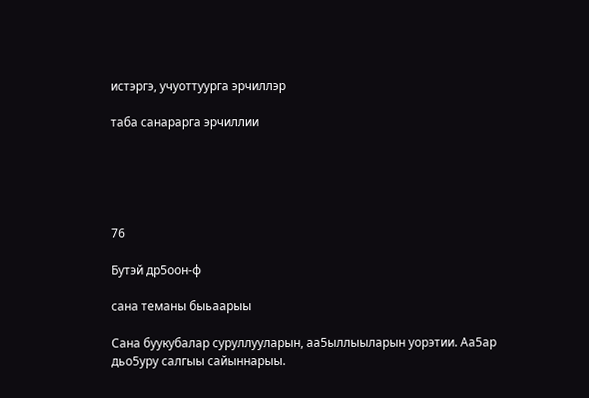истэргэ, учуоттуурга эрчиллэр

таба санарарга эрчиллии





76

Бутэй др5оон-ф

сана теманы быьаарыы

Сана буукубалар суруллууларын, аа5ыллыыларын уорэтии. Аа5ар дьо5уру салгыы сайыннарыы.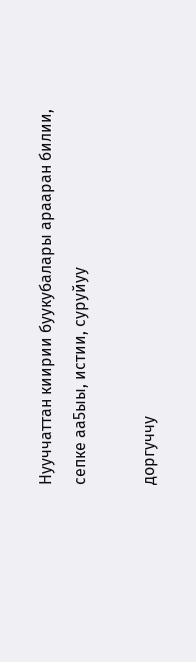Нууччаттан киирии буукубалары арааран билии, сепке аа5ыы, истии, суруйуу

доргуччу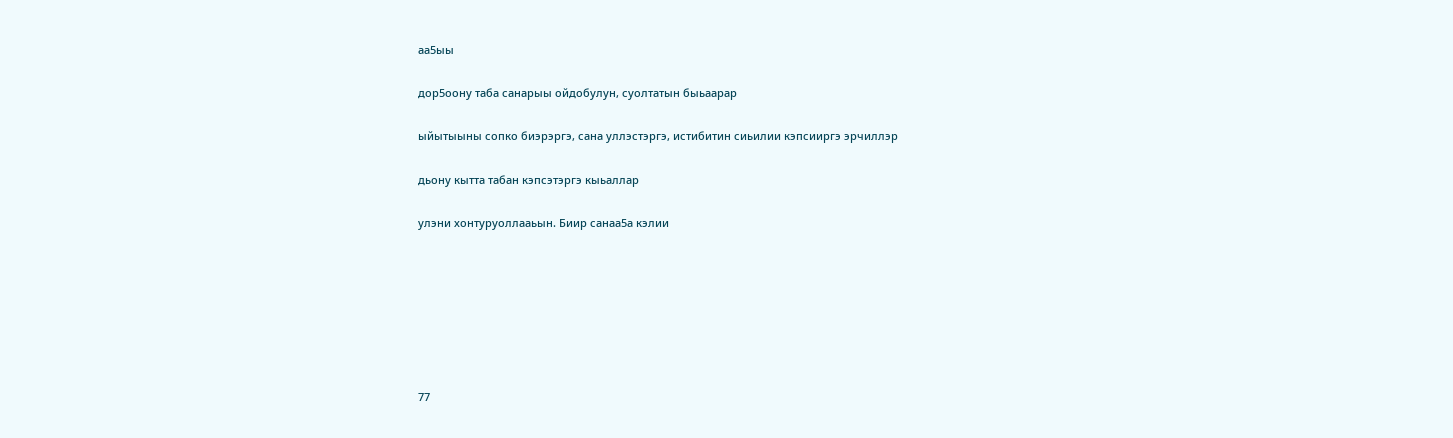аа5ыы

дор5оону таба санарыы ойдобулун, суолтатын быьаарар

ыйытыыны сопко биэрэргэ, сана уллэстэргэ, истибитин сиьилии кэпсииргэ эрчиллэр

дьону кытта табан кэпсэтэргэ кыьаллар

улэни хонтуруоллааьын. Биир санаа5а кэлии







77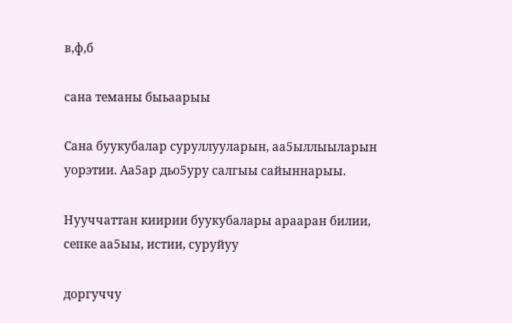в,ф,б

сана теманы быьаарыы

Сана буукубалар суруллууларын, аа5ыллыыларын уорэтии. Аа5ар дьо5уру салгыы сайыннарыы.

Нууччаттан киирии буукубалары арааран билии, сепке аа5ыы, истии, суруйуу

доргуччу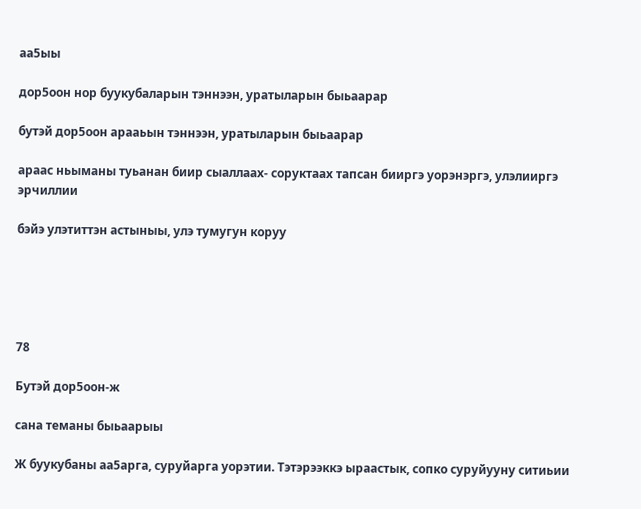аа5ыы

дор5оон нор буукубаларын тэннээн, уратыларын быьаарар

бутэй дор5оон арааьын тэннээн, уратыларын быьаарар

араас ньыманы туьанан биир сыаллаах- соруктаах тапсан бииргэ уорэнэргэ, улэлииргэ эрчиллии

бэйэ улэтиттэн астыныы, улэ тумугун коруу





78

Бутэй дор5оон-ж

сана теманы быьаарыы

Ж буукубаны аа5арга, суруйарга уорэтии. Тэтэрээккэ ыраастык, сопко суруйууну ситиьии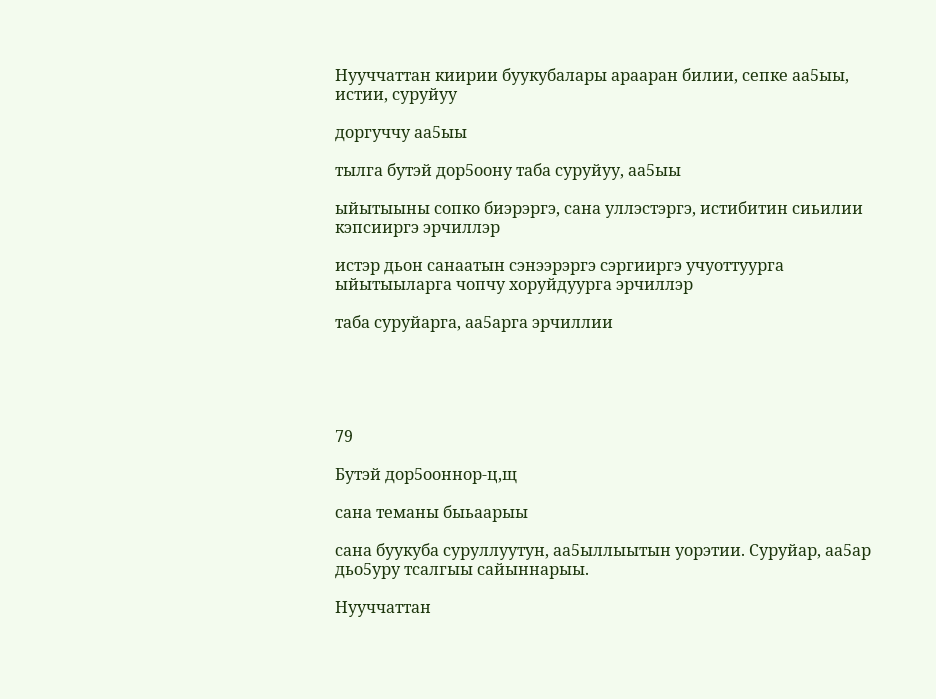Нууччаттан киирии буукубалары арааран билии, сепке аа5ыы, истии, суруйуу

доргуччу аа5ыы

тылга бутэй дор5оону таба суруйуу, аа5ыы

ыйытыыны сопко биэрэргэ, сана уллэстэргэ, истибитин сиьилии кэпсииргэ эрчиллэр

истэр дьон санаатын сэнээрэргэ сэргииргэ учуоттуурга ыйытыыларга чопчу хоруйдуурга эрчиллэр

таба суруйарга, аа5арга эрчиллии





79

Бутэй дор5ооннор-ц,щ

сана теманы быьаарыы

сана буукуба суруллуутун, аа5ыллыытын уорэтии. Суруйар, аа5ар дьо5уру тсалгыы сайыннарыы.

Нууччаттан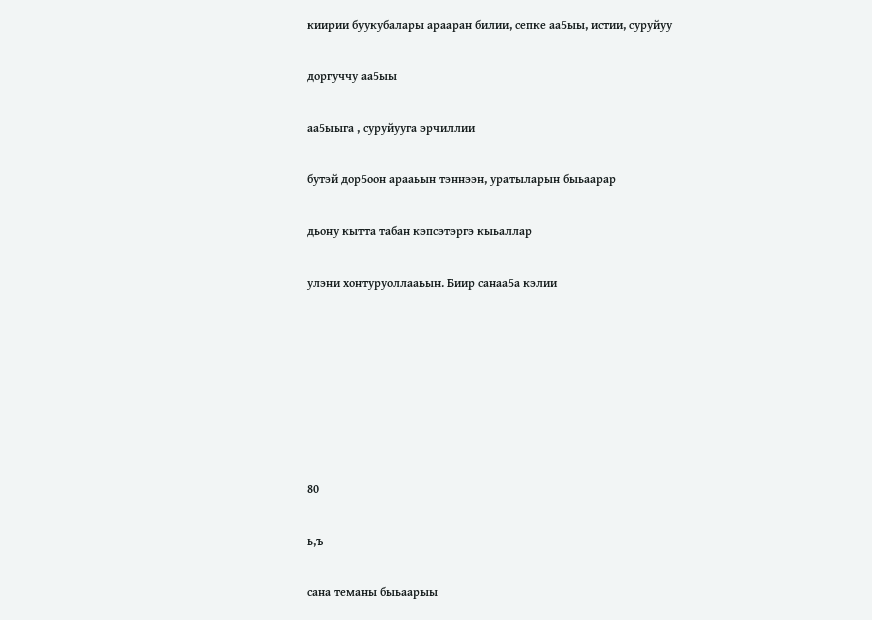киирии буукубалары арааран билии, сепке аа5ыы, истии, суруйуу

доргуччу аа5ыы

аа5ыыга , суруйууга эрчиллии

бутэй дор5оон арааьын тэннээн, уратыларын быьаарар

дьону кытта табан кэпсэтэргэ кыьаллар

улэни хонтуруоллааьын. Биир санаа5а кэлии







80

ь,ъ

сана теманы быьаарыы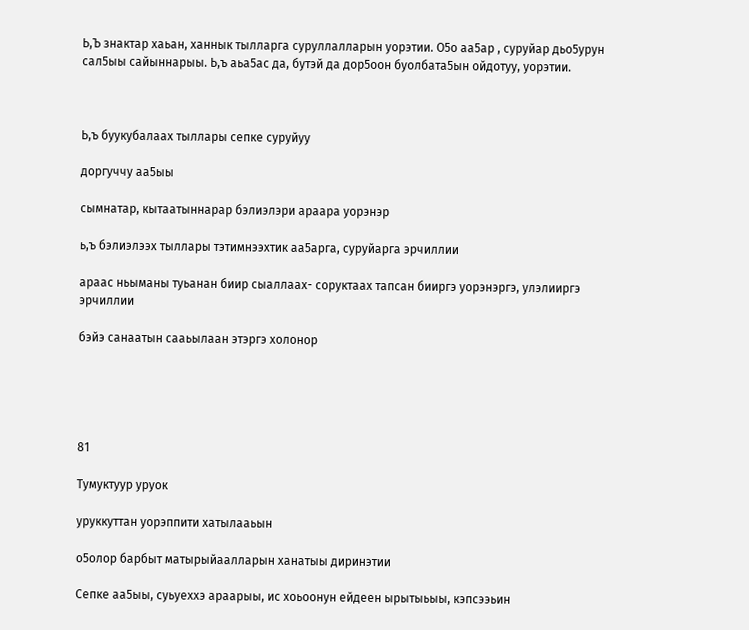Ь,Ъ знактар хаьан, ханнык тылларга суруллалларын уорэтии. О5о аа5ар , суруйар дьо5урун сал5ыы сайыннарыы. Ь,ъ аьа5ас да, бутэй да дор5оон буолбата5ын ойдотуу, уорэтии.



Ь,ъ буукубалаах тыллары сепке суруйуу

доргуччу аа5ыы

сымнатар, кытаатыннарар бэлиэлэри араара уорэнэр

ь,ъ бэлиэлээх тыллары тэтимнээхтик аа5арга, суруйарга эрчиллии

араас ньыманы туьанан биир сыаллаах- соруктаах тапсан бииргэ уорэнэргэ, улэлииргэ эрчиллии

бэйэ санаатын сааьылаан этэргэ холонор





81

Тумуктуур уруок

уруккуттан уорэппити хатылааьын

о5олор барбыт матырыйаалларын ханатыы диринэтии

Сепке аа5ыы, суьуеххэ араарыы, ис хоьоонун ейдеен ырытыьыы, кэпсээьин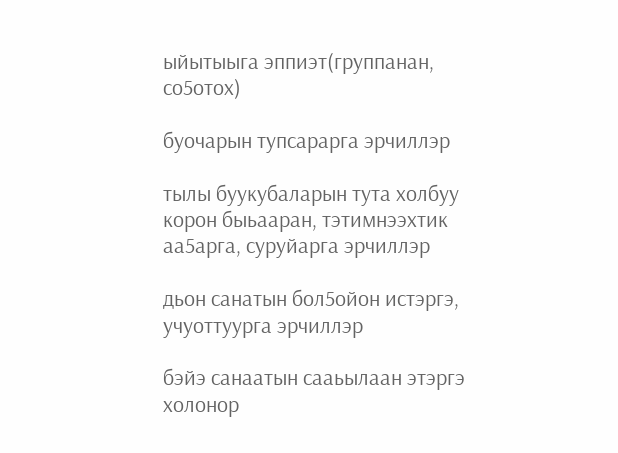ыйытыыга эппиэт(группанан, со5отох)

буочарын тупсарарга эрчиллэр

тылы буукубаларын тута холбуу корон быьааран, тэтимнээхтик аа5арга, суруйарга эрчиллэр

дьон санатын бол5ойон истэргэ, учуоттуурга эрчиллэр

бэйэ санаатын сааьылаан этэргэ холонор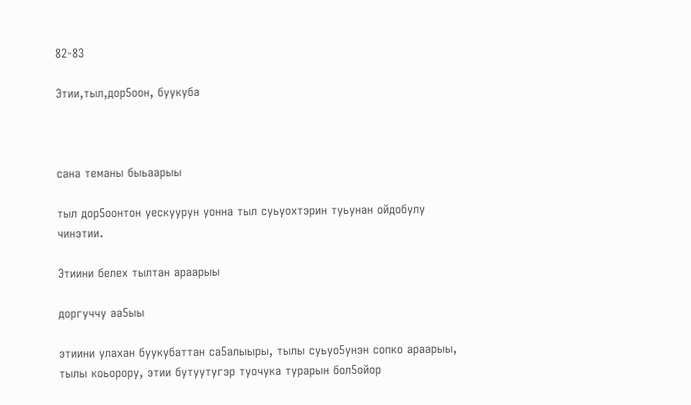82-83

Этии,тыл,дор5оон, буукуба



сана теманы быьаарыы

тыл дор5оонтон уескуурун уонна тыл суьуохтэрин туьунан ойдобулу чинэтии.

Этиини белех тылтан араарыы

доргуччу аа5ыы

этиини улахан буукубаттан са5алыыры, тылы суьуо5унэн сопко араарыы, тылы коьорору, этии бутуутугэр туочука турарын бол5ойор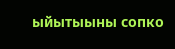ыйытыыны сопко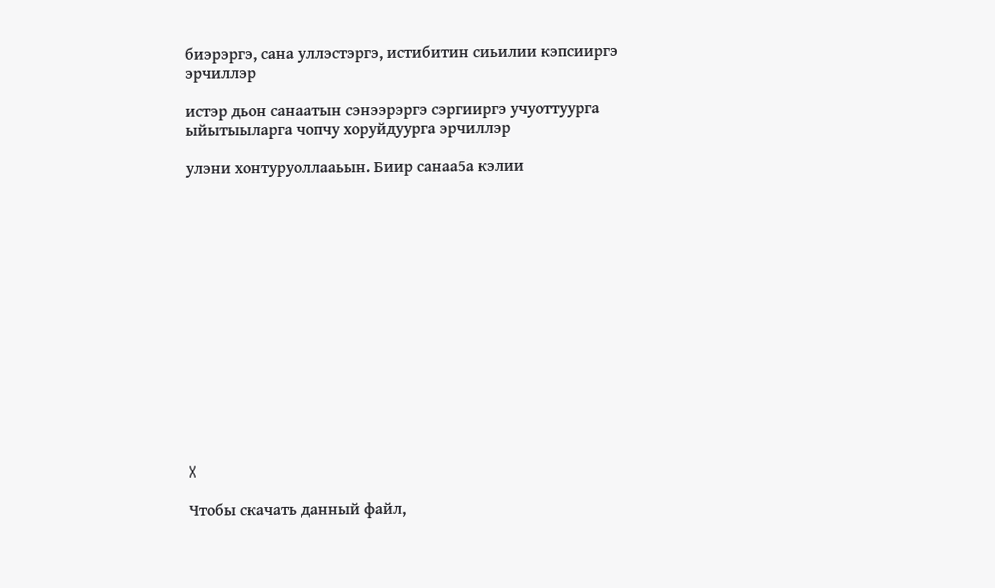биэрэргэ, сана уллэстэргэ, истибитин сиьилии кэпсииргэ эрчиллэр

истэр дьон санаатын сэнээрэргэ сэргииргэ учуоттуурга ыйытыыларга чопчу хоруйдуурга эрчиллэр

улэни хонтуруоллааьын. Биир санаа5а кэлии















X

Чтобы скачать данный файл,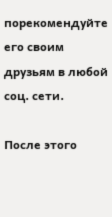порекомендуйте его своим друзьям в любой соц. сети.

После этого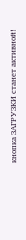кнопка ЗАГРУЗКИ станет активной!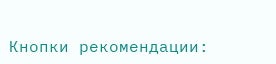Кнопки рекомендации: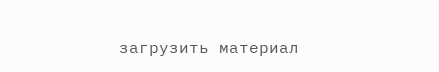загрузить материал